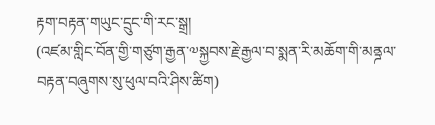རྟག་བརྟན་གཡུང་དྲུང་གི་རང་སྒྲ།
(འཛམ་གླིང་བོན་གྱི་གཙུག་རྒྱན་༧སྐྱབས་རྗེ་རྒྱལ་བ་སྨན་རི་མཆོག་གི་མནྜལ་བརྟན་བཞུགས་སུ་ཕུལ་བའི་ཤིས་ཚིག)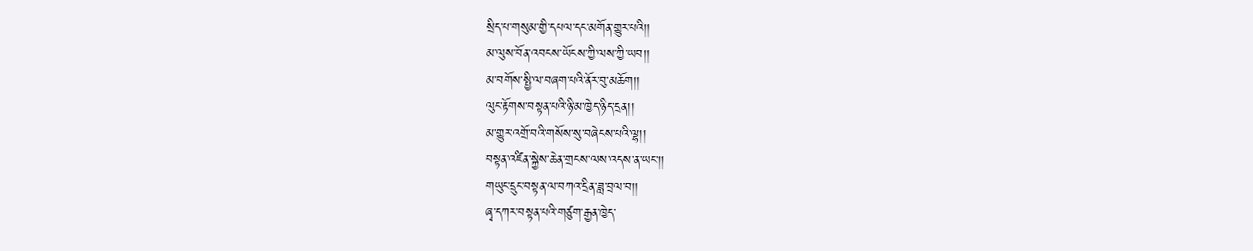སྲིད་པ་གསུམ་གྱི་དཔལ་དང་མགོན་གྱུར་པའི།།
མ་ལུས་བོན་འབངས་ཡོངས་ཀྱི་ལས་ཀྱི་ཡབ།།
མ་བགོས་སྤྱི་ལ་བཞག་པའི་ནོར་བུ་མཆོག།།
ལུང་རྟོགས་བསྟན་པའི་ཉི་མ་ཁྱེད་ཉིད་དྲན།།
མ་གྱུར་འགྲོ་བའི་གསོས་སུ་བཞེངས་པའི་ལྷ།།
བསྟན་འཛིན་སྐྱེས་ཆེན་གྲངས་ལས་འདས་ན་ཡང་།།
གཡུང་དྲུང་བསྟན་ལ་བཀའ་དྲིན་ཟླ་བྲལ་བ།།
ཞྭ་དཀར་བསྟན་པའི་གཙུག་རྒྱན་ཁྱེད་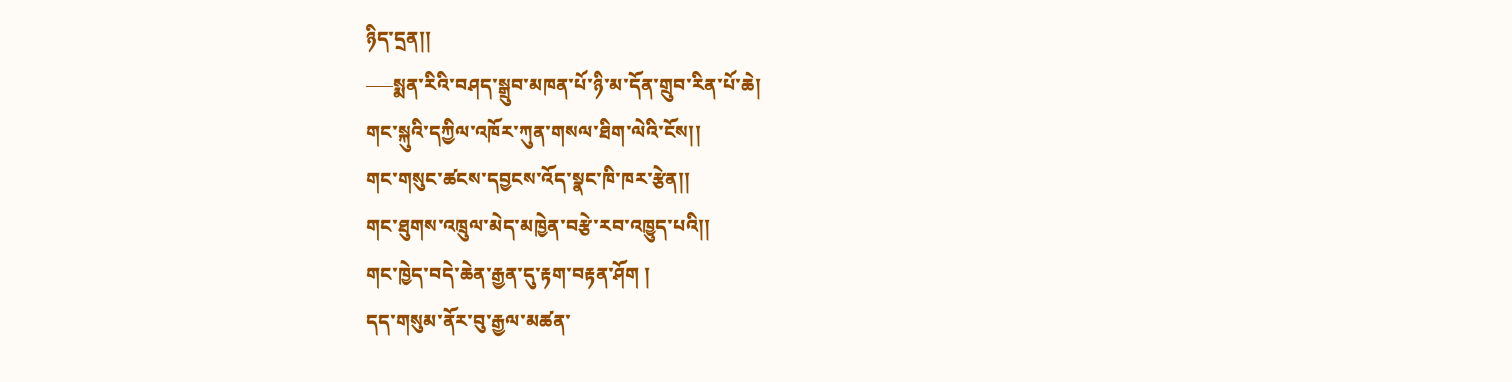ཉིད་དྲན།།
–—སྨན་རིའི་བཤད་སྒྲུབ་མཁན་པོ་ཉི་མ་དོན་གྲུབ་རིན་པོ་ཆེ།
གང་སྐུའི་དཀྱིལ་འཁོར་ཀུན་གསལ་ཐིག་ལེའི་ངོས།།
གང་གསུང་ཚངས་དབྱངས་འོད་སྣང་ཁི་ཁར་རྩེན།།
གང་ཐུགས་འཁྲུལ་མེད་མཁྱེན་བརྩེ་རབ་འཁྱུད་པའི།།
གང་ཁྱེད་བདེ་ཆེན་རྒྱན་དུ་རྟག་བརྟན་ཤོག །
དད་གསུམ་ནོར་བུ་རྒྱལ་མཚན་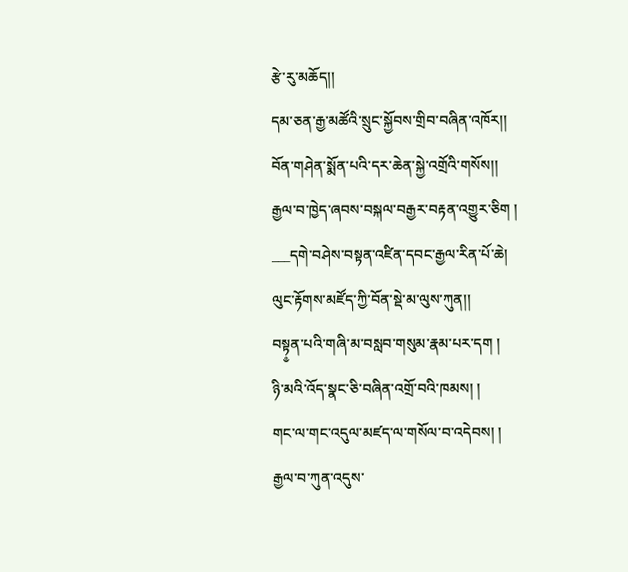རྩེ་རུ་མཆོད།།
དམ་ཅན་རྒྱ་མཚོའི་སྲུང་སྐྱོབས་གྲིབ་བཞིན་འཁོར།།
བོན་གཤེན་སྨོན་པའི་དར་ཆེན་སྐྱེ་འགྲོའི་གསོས།།
རྒྱལ་བ་ཁྱེད་ཞབས་བསྐལ་བརྒྱར་བརྟན་འགྱུར་ཅིག །
___དགེ་བཤེས་བསྟན་འཛིན་དབང་རྒྱལ་རིན་པོ་ཆེ།
ལུང་རྟོགས་མཛོད་ཀྱི་བོན་སྡེ་མ་ལུས་ཀུན།།
བསྟ༵ན་པའི་གཞི་མ་བསླབ་གསུམ་རྣམ་པར་དག །
ཉི་མའི་འོད་སྣང་ཅི་བཞིན་འགྲོ་བའི་ཁམས། །
གང་ལ་གང་འདུལ་མཛད་ལ་གསོལ་བ་འདེབས། །
རྒྱལ་བ་ཀུན་འདུས་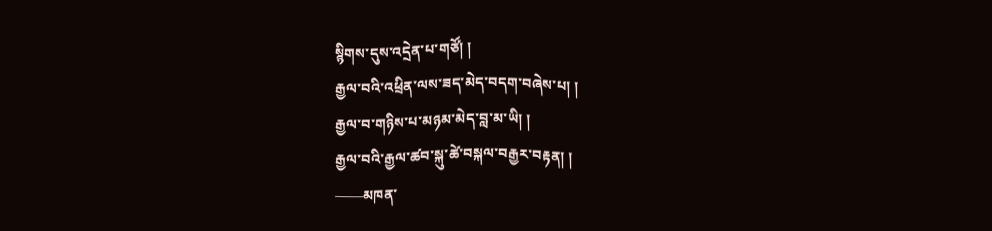སྙིགས་དུས་འདྲེན་པ་གཙོ། །
རྒྱལ་བའི་འཕྲིན་ལས་ཟད་མེད་བདག་བཞེས་པ། །
རྒྱལ་བ་གཉིས་པ་མཉམ་མེད་བླ་མ་ཡི། །
རྒྱལ་བའི་རྒྱལ་ཚབ་སྐུ་ཚེ་བསྐལ་བརྒྱར་བརྟན། །
——མཁན་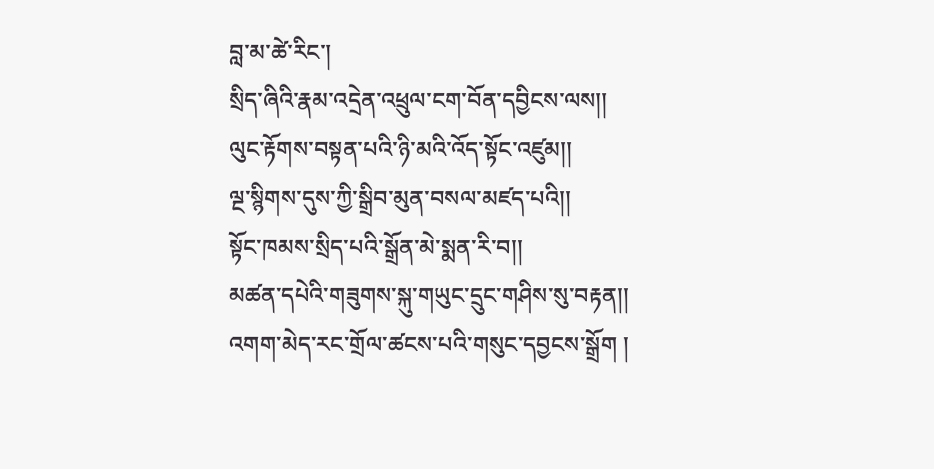བླ་མ་ཚེ་རིང་།
སྲིད་ཞིའི་རྣམ་འདྲེན་འཕྲུལ་ངག་བོན་དབྱིངས་ལས།།
ལུང་རྟོགས་བསྟན་པའི་ཉི་མའི་འོད་སྟོང་འཛུམ།།
ལྔ་སྙིགས་དུས་ཀྱི་སྒྲིབ་མུན་བསལ་མཛད་པའི།།
སྟོང་ཁམས་སྲིད་པའི་སྒྲོན་མེ་སྨན་རི་བ།།
མཚན་དཔེའི་གཟུགས་སྐུ་གཡུང་དྲུང་གཤིས་སུ་བརྟན།།
འགག་མེད་རང་གྲོལ་ཚངས་པའི་གསུང་དབྱངས་སྒྲོག །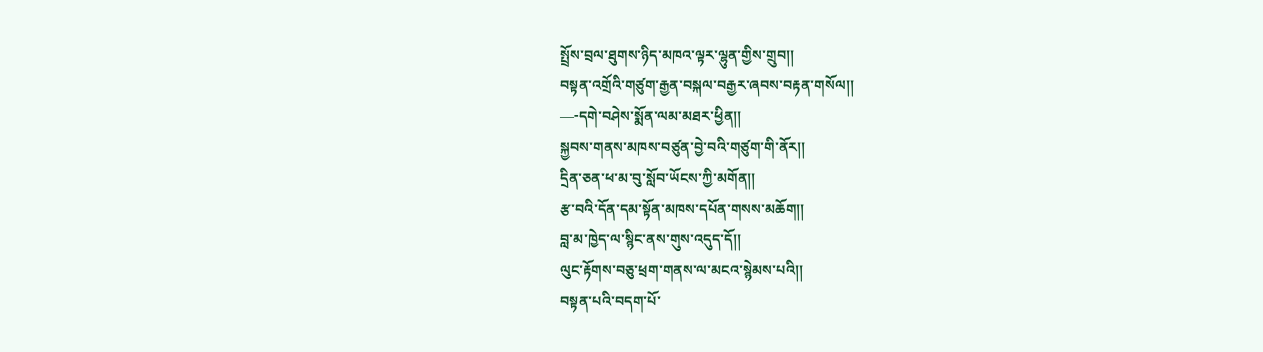སྤྲོས་བྲལ་ཐུགས་ཉིད་མཁའ་ལྟར་ལྷུན་གྱིས་གྲུབ།།
བསྟན་འགྲོའི་གཙུག་རྒྱན་བསྐལ་བརྒྱར་ཞབས་བརྟན་གསོལ།།
—-དགེ་བཤེས་སྨོན་ལམ་མཐར་ཕྱིན།།
སྐྱབས་གནས་མཁས་བཙུན་བྱེ་བའི་གཙུག་གི་ནོར།།
དྲིན་ཅན་ཕ་མ་བུ་སློབ་ཡོངས་ཀྱི་མགོན།།
རྩ་བའི་དོན་དམ་སྟོན་མཁས་དཔོན་གསས་མཆོག།།
བླ་མ་ཁྱེད་ལ་སྙིང་ནས་གུས་འདུད་དོ།།
ལུང་རྟོགས་བཅུ་ཕྲག་གནས་ལ་མངའ་སྙེམས་པའི།།
བསྟན་པའི་བདག་པོ་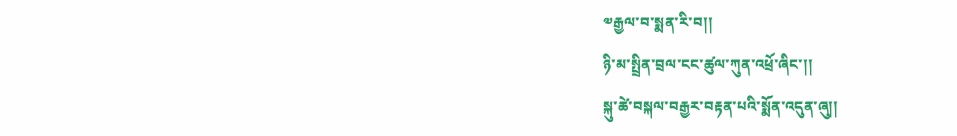༧རྒྱལ་བ་སྨན་རི་བ།།
ཉི་མ་སྤྲིན་བྲལ་ངང་ཚུལ་ཀུན་འཕྲོ་ཞིང་།།
སྐུ་ཚེ་བསྐལ་བརྒྱར་བརྟན་པའི་སྨོན་འདུན་ཞུ།།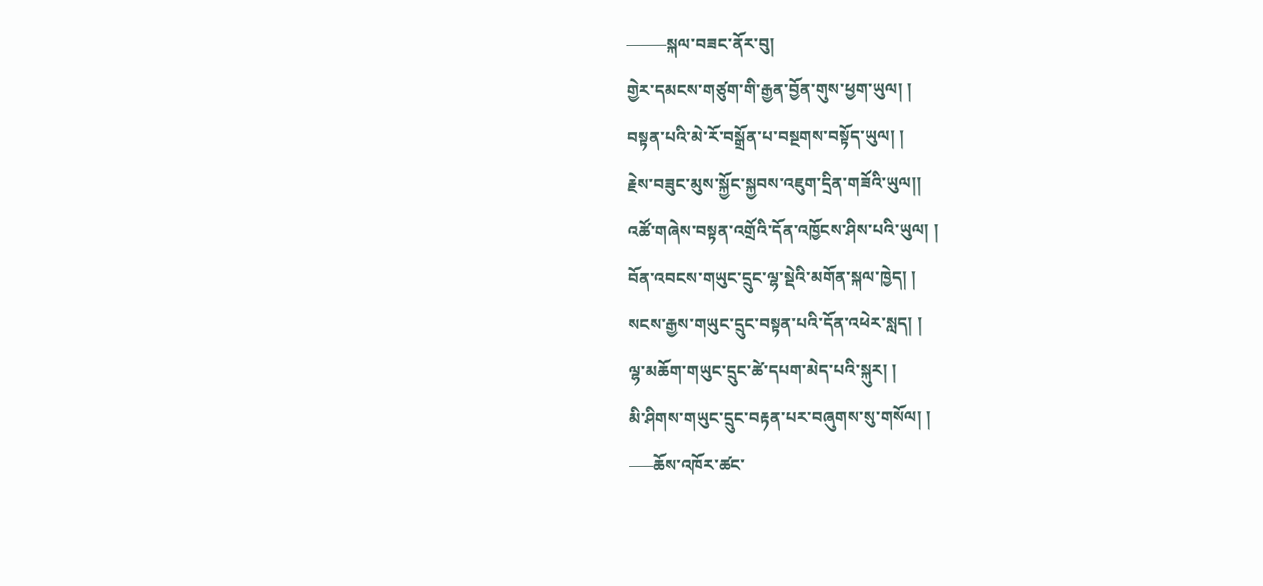——–སྐལ་བཟང་ནོར་བུ།
གྱེར་དམངས་གཙུག་གི་རྒྱན་བྱོན་གུས་ཕྱག་ཡུལ། །
བསྟན་པའི་མེ་རོ་བསྒྲོན་པ་བསྔགས་བསྟོད་ཡུལ། །
རྗེས་བཟུང་མུས་སྐྱོང་སྐྱབས་འཇུག་དྲིན་གཟོའི་ཡུལ།།
འཚོ་གཞེས་བསྟན་འགྲོའི་དོན་འཁྱོངས་ཤིས་པའི་ཡུལ། །
བོན་འབངས་གཡུང་དྲུང་ལྷ་སྡེའི་མགོན་སྐལ་ཁྱེད། །
སངས་རྒྱས་གཡུང་དྲུང་བསྟན་པའི་དོན་འཕེར་སླད། །
ལྷ་མཆོག་གཡུང་དྲུང་ཚེ་དཔག་མེད་པའི་སྐུར། །
མི་ཤིགས་གཡུང་དྲུང་བརྟན་པར་བཞུགས་སུ་གསོལ། །
—–ཆོས་འཁོར་ཚང་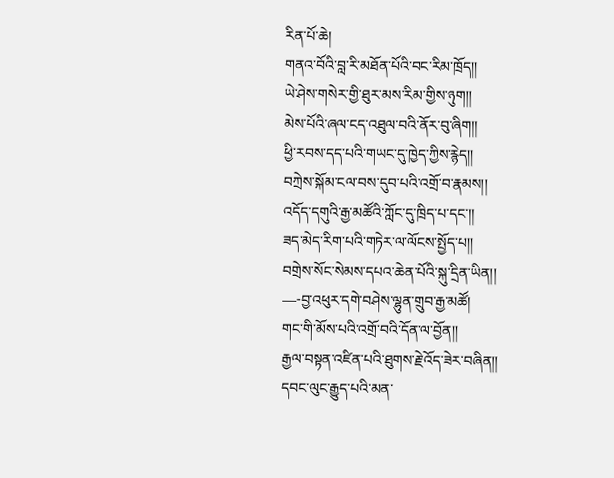རིན་པོ་ཆེ།
གནའ་བོའི་བླ་རི་མཐོན་པོའི་བང་རིམ་ཁྲོད།།
ཡེ་ཤེས་གསེར་གྱི་ཐུར་མས་རིམ་གྱིས་ཉུག།།
མེས་པོའི་ཞལ་ངད་འཐུལ་བའི་ནོར་བུ་ཞིག།།
ཕྱི་རབས་དད་པའི་གཡང་དུ་ཁྱེད་ཀྱིས་རྙེད།།
བཀྲེས་སྐོམ་ངལ་བས་དུབ་པའི་འགྲོ་བ་རྣམས།།
འདོད་དགུའི་རྒྱ་མཚོའི་ཀློང་དུ་ཁྲིད་པ་དང་།།
ཟད་མེད་རིག་པའི་གཏེར་ལ་ལོངས་སྤྱོད་པ།།
བགྲེས་སོང་སེམས་དཔའ་ཆེན་པོའི་སྐུ་དྲིན་ཡིན།།
—-བྱ་འཕུར་དགེ་བཤེས་ལྷུན་གྲུབ་རྒྱ་མཚོ།
གང་གི་མོས་པའི་འགྲོ་བའི་དོན་ལ་བྱོན།།
རྒྱལ་བསྟན་འཛིན་པའི་ཐུགས་རྗེ་འོད་ཟེར་བཞིན།།
དབང་ལུང་རྒྱུད་པའི་མན་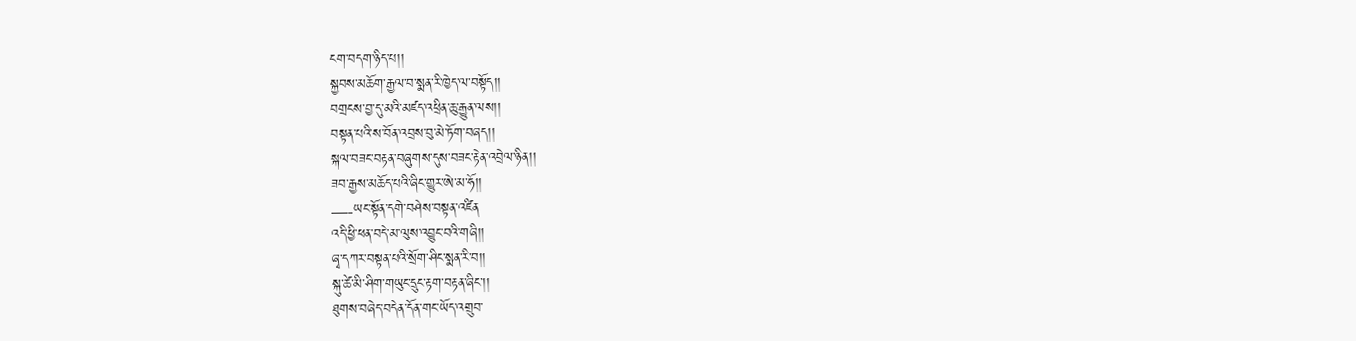ངག་བདག་ཉིད་པ།།
སྐྱབས་མཆོག་རྒྱལ་བ་སྨན་རི་ཁྱེད་ལ་བསྟོད།།
བགྲངས་བྱ་དུ་མའི་མཛད་འཕྲིན་ཆུ་རྒྱུན་ལས།།
བསྟན་པའི་ས་བོན་འབྲས་བུ་མེ་ཏོག་བཞད།།
སྐལ་བཟང་བརྟན་བཞུགས་དུས་བཟང་རྟེན་འབྲེལ་ཉིན།།
ཟབ་རྒྱས་མཆོད་པའི་ཞིང་གྱུར་ཨེ་མ་ཧོ།།
—-ཡང་སྟོན་དགེ་བཤེས་བསྟན་འཛིན
འདི་ཕྱི་ཕན་བདེ་མ་ལུས་འབྱུང་བའི་གཞི།།
ཞྭ་དཀར་བསྟན་པའི་སྲོག་ཤིང་སྨན་རི་བ།།
སྐུ་ཚེ་མི་ཤིག་གཡུང་དྲུང་རྟག་བརྟན་ཞིང་།།
ཐུགས་བཞེད་བདེན་དོན་གང་ཡོད་འགྲུབ་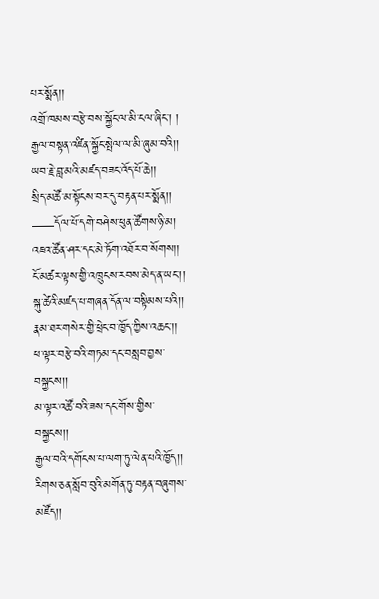པར་སྨོན།།
འགྲོ་ཁམས་བརྩེ་བས་སྐྱོང་ལ་མི་ངལ་ཞིང་། །
རྒྱལ་བསྟན་འཛིན་སྐྱོང་སྤེལ་ལ་མི་ཞུམ་བའི།།
ཡབ་རྗེ་བླ་མའི་མཛད་བཟང་འོད་པོ་ཆེ།།
སྲིད་མཚོ་མ་སྟོངས་བར་དུ་བརྟན་པར་སྨོན།།
—–དོལ་པོ་དགེ་བཤེས་ཕུན་ཚོགས་ཉི་མ།
འཇའ་ཚོན་ཤར་དང་མེ་ཏོག་འཐོར་བ་སོགས།།
ངོ་མཚར་ལྟས་གྱི་འཁྲུངས་རབས་མེད་ན་ཡང་།།
སྐུ་ཚེའི་མཛད་པ་གཞན་དོན་ལ་བསྟིམས་པའི།།
རྣམ་ཐར་གསེར་གྱི་ཕྲེང་བ་ཁྱོད་ཀྱིས་འཆང་།།
ཕ་ལྟར་བརྩེ་བའི་གཏམ་དང་བསླབ་བྱས་བསྐྱངས།།
མ་ལྟར་འཚོ་བའི་ཟས་དང་གོས་གྱིས་བསྐྱངས།།
རྒྱལ་བའི་དགོངས་པ་ལག་ཏུ་ལེན་པའི་ཁྱོད།།
རིགས་ཅན་སློབ་བུའི་མགོན་ཏུ་བརྟན་བཞུགས་མཛོད།།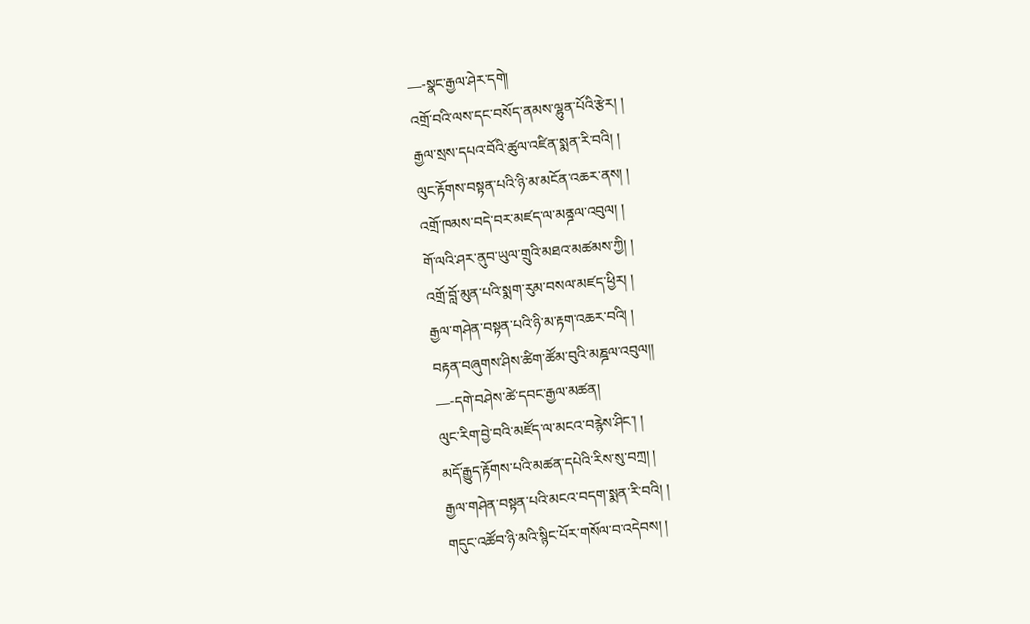—-སྣང་རྒྱལ་ཤེར་དགེ།
འགྲོ་བའི་ལས་དང་བསོད་ནམས་ལྷུན་པོའི་རྩེར། །
རྒྱལ་སྲས་དཔའ་བོའི་ཚུལ་འཛིན་སྨན་རི་བའི། །
ལུང་རྟོགས་བསྟན་པའི་ཉི་མ་མངོན་འཆར་ནས། །
འགྲོ་ཁམས་བདེ་བར་མཛད་ལ་མནྜལ་འབུལ། །
གོ་ལའི་ཤར་ནུབ་ཡུལ་གྲུའི་མཐའ་མཚམས་ཀྱི། །
འགྲོ་བློ་མུན་པའི་སྨག་རུམ་བསལ་མཛད་ཕྱིར། །
རྒྱལ་གཤེན་བསྟན་པའི་ཉི་མ་རྟག་འཆར་བའི། །
བརྟན་བཞུགས་ཤིས་ཚིག་ཚོམ་བུའི་མཎྜལ་འབུལ།།
—-དགེ་བཤེས་ཚེ་དབང་རྒྱལ་མཚན།
ལུང་རིག་བྱེ་བའི་མཛོད་ལ་མངའ་བརྙེས་ཤིང་། །
མདོ་རྒྱུད་རྟོགས་པའི་མཚན་དཔེའི་རིས་སུ་བཀྲ། །
རྒྱལ་གཤེན་བསྟན་པའི་མངའ་བདག་སྨན་རི་བའི། །
གདུང་འཚོབ་ཉི་མའི་སྙིང་པོར་གསོལ་བ་འདེབས། །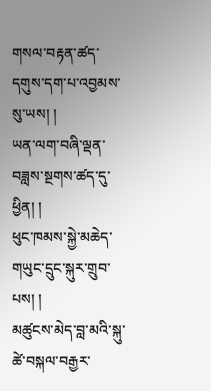གསལ་བརྟན་ཚད་དགུས་དག་པ་འབྱམས་སུ་ཡས། །
ཡན་ལག་བཞི་ལྡན་བཟླས་སྔགས་ཚད་དུ་ཕྱིན། །
ཕུང་ཁམས་སྐྱེ་མཆེད་གཡུང་དྲུང་སྐུར་གྲུབ་པས། །
མཚུངས་མེད་བླ་མའི་སྐུ་ཚེ་བསྐལ་བརྒྱར་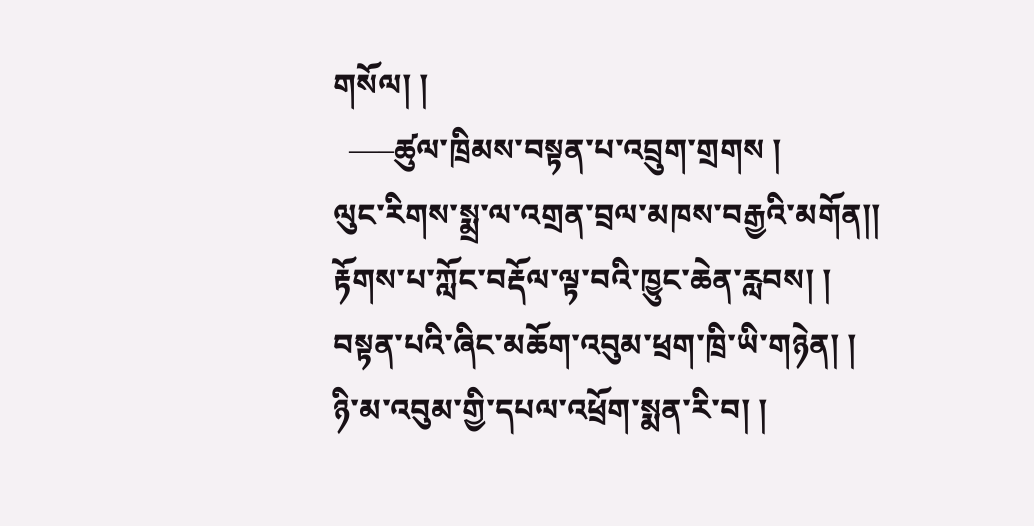གསོལ། །
  —–ཚུལ་ཁྲིམས་བསྟན་པ་འབྲུག་གྲགས །
ལུང་རིགས་སྨྲ་ལ་འགྲན་བྲལ་མཁས་བརྒྱའི་མགོན།།
རྟོགས་པ་ཀློང་བརྡོལ་ལྟ་བའི་ཁྱུང་ཆེན་རླབས། །
བསྟན་པའི་ཞིང་མཆོག་འབུམ་ཕྲག་ཁྲི་ཡི་གཉེན། །
ཉི་མ་འབུམ་གྱི་དཔལ་འཕྲོག་སྨན་རི་བ། །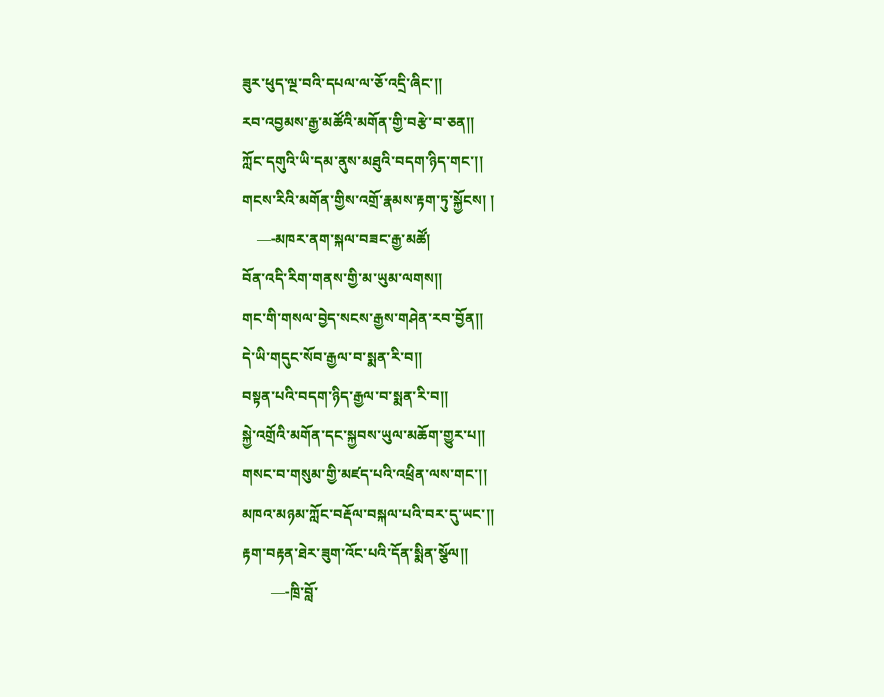ཟུར་ཕུད་ལྔ་བའི་དཔལ་ལ་ཅོ་འདྲི་ཞིང་།།
རབ་འབྱམས་རྒྱ་མཚོའི་མགོན་གྱི་བརྩེ་བ་ཅན།།
ཀློང་དགུའི་ཡི་དམ་ནུས་མཐུའི་བདག་ཉིད་གང་།།
གངས་རིའི་མགོན་གྱིས་འགྲོ་རྣམས་རྟག་ཏུ་སྐྱོངས། །
    —-མཁར་ནག་སྐལ་བཟང་རྒྱ་མཚོ།
བོན་འདི་རིག་གནས་གྱི་མ་ཡུམ་ལགས།།
གང་གི་གསལ་བྱེད་སངས་རྒྱས་གཤེན་རབ་བྱོན།།
དེ་ཡི་གདུང་སོབ་རྒྱལ་བ་སྨན་རི་བ།།
བསྟན་པའི་བདག་ཉིད་རྒྱལ་བ་སྨན་རི་བ།།
སྐྱེ་འགྲོའི་མགོན་དང་སྐྱབས་ཡུལ་མཆོག་གྱུར་པ།།
གསང་བ་གསུམ་གྱི་མཛད་པའི་འཕྲིན་ལས་གང་།།
མཁའ་མཉམ་ཀློང་བརྡོལ་བསྐལ་པའི་བར་དུ་ཡང་།།
རྟག་བརྟན་ཐེར་ཟུག་འོང་པའི་དོན་སྨིན་སྩོལ།།
        —-ཁྲི་བློ་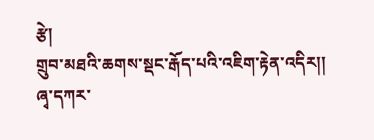རྩེ།
གྲུབ་མཐའི་ཆགས་སྡང་རྒོད་པའི་འཇིག་རྟེན་འདིར།།
ཞྭ་དཀར་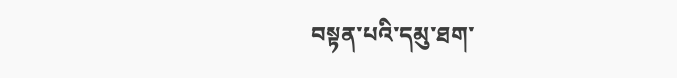བསྟན་པའི་དམུ་ཐག་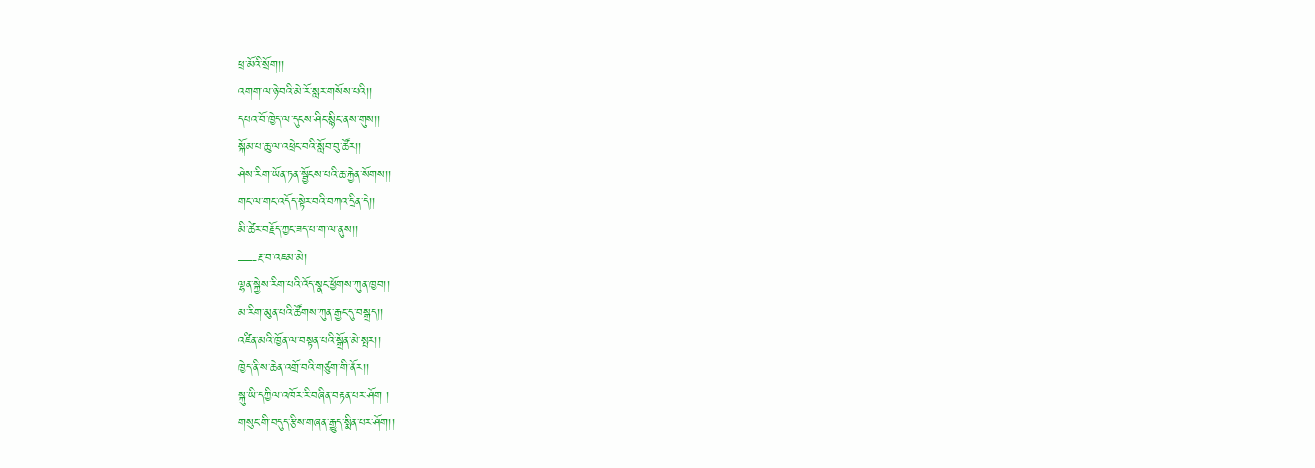ཕྲ་མོའི་སྲོག།།
འགག་ལ་ཉེ་བའི་མེ་རོ་སླར་གསོས་པའི།།
དཔའ་བོ་ཁྱེད་ལ་དུངས་ཤིང་སྙིང་ནས་གུས།།
སྐོམ་པ་ཆུ་ལ་འཕྲེང་བའི་སློབ་བུ་ཚོར།།
ཤེས་རིག་ཡོན་ཏན་སྦྱོངས་པའི་ཆ་རྐྱེན་སོགས།།
གང་ལ་གང་འདོད་སྟེར་བའི་བཀའ་དྲིན་དེ།།
མི་ཚེར་བརྗོད་ཀྱང་ཟད་པ་ག་ལ་ནུས།།
—-རྔ་བ་འཇམ་མེ།
ལྷན་སྐྱེས་རིག་པའི་འོད་སྣང་ཕྱོགས་ཀུན་ཁྱབ།།
མ་རིག་མུན་པའི་ཚོགས་ཀུན་རྒྱང་དུ་བསྒྲད།།
འཛིན་མའི་ཁྱོན་ལ་བསྟན་པའི་སྒྲོན་མེ་སྤར།།
ཁྱེད་ནི་ས་ཆེན་འགྲོ་བའི་གཙུག་གི་ནོར།།
སྐུ་ཡི་དཀྱིལ་འཁོར་རི་བཞིན་བརྟན་པར་ཤོག །
གསུང་གི་བདུད་རྩིས་གཞན་རྒྱུད་སྨིན་པར་ཤོག།།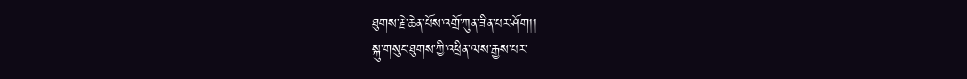ཐུགས་རྗེ་ཆེན་པོས་འགྲོ་ཀུན་ཟིན་པར་ཤོག།།
སྐུ་གསུང་ཐུགས་ཀྱི་འཕྲིན་ལས་རྒྱས་པར་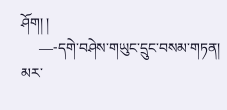ཤོག། །
     —-དགེ་བཤེས་གཡུང་དྲུང་བསམ་གཏན།
མར་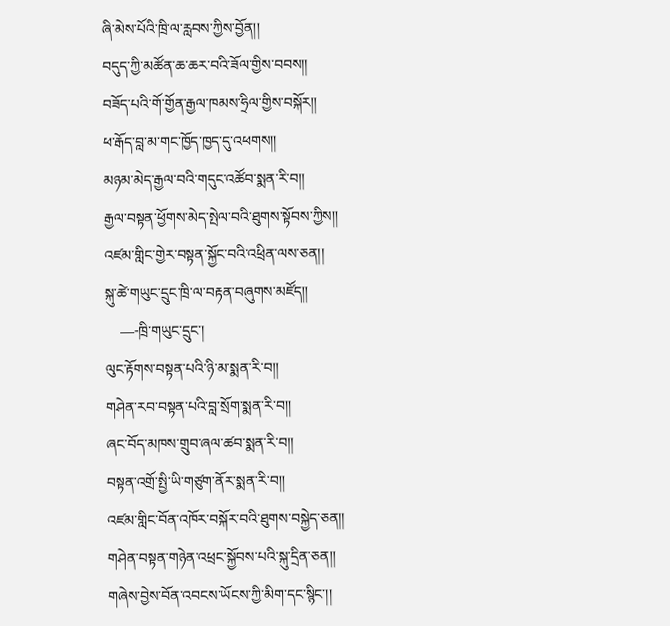ཞི་མེས་པོའི་ཁྲི་ལ་རླབས་ཀྱིས་བྱོན།།
བདུད་ཀྱི་མཚོན་ཆ་ཆར་བའི་ཟོལ་གྱིས་བབས།།
བཟོད་པའི་གོ་གྱོན་རྒྱལ་ཁམས་ཧྲིལ་གྱིས་བསྐོར།།
ཕ་རྒོད་བླ་མ་གང་ཁྱོད་ཁྱད་དུ་འཕགས།།
མཉམ་མེད་རྒྱལ་བའི་གདུང་འཚོབ་སྨན་རི་བ།།
རྒྱལ་བསྟན་ཕྱོགས་མེད་སྤེལ་བའི་ཐུགས་སྟོབས་ཀྱིས།།
འཛམ་གླིང་གྱེར་བསྟན་སྐྱོང་བའི་འཕྲིན་ལས་ཅན།།
སྐུ་ཚེ་གཡུང་དྲུང་ཁྲི་ལ་བརྟན་བཞུགས་མཛོད།།
    —-ཁྲི་གཡུང་དྲུང་།
ལུང་རྟོགས་བསྟན་པའི་ཉི་མ་སྨན་རི་བ།།
གཤེན་རབ་བསྟན་པའི་བླ་སྲོག་སྨན་རི་བ།།
ཞང་བོད་མཁས་གྲུབ་ཞལ་ཚབ་སྨན་རི་བ།།
བསྟན་འགྲོ་སྤྱི་ཡི་གཙུག་ནོར་སྨན་རི་བ།།
འཛམ་གླིང་བོན་འཁོར་བསྐོར་བའི་ཐུགས་བསྐྱེད་ཅན།།
གཤེན་བསྟན་གཉེན་འཕྲང་སྐྱོབས་པའི་སྐུ་དྲིན་ཅན།།
གཞེས་བྱེས་བོན་འབངས་ཡོངས་ཀྱི་མིག་དང་སྙིང་།།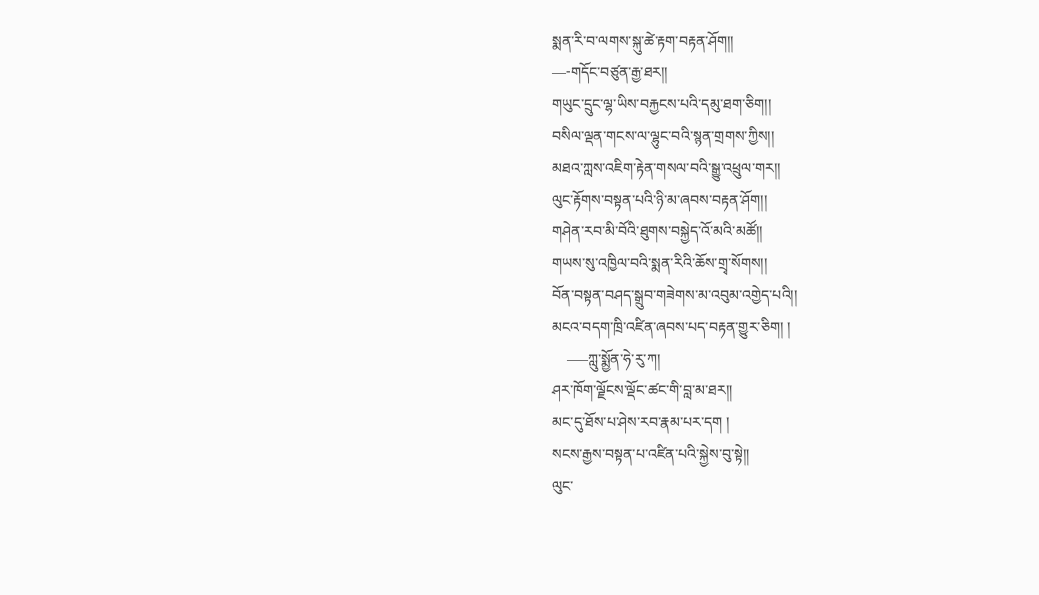སྨན་རི་བ་ལགས་སྐུ་ཚེ་རྟག་བརྟན་ཤོག།།
—-གདོང་བཙུན་རྒྱ་ཐར།།
གཡུང་དྲུང་ལྷ་ཡིས་བརྐྱངས་པའི་དམུ་ཐག་ཅིག།།
བསིལ་ལྡན་གངས་ལ་ལྷུང་བའི་སྙན་གྲགས་ཀྱིས།།
མཐའ་ཀླས་འཇིག་རྟེན་གསལ་བའི་སྒྱུ་འཕྲུལ་གར།།
ལུང་རྟོགས་བསྟན་པའི་ཉི་མ་ཞབས་བརྟན་ཤོག།།
གཤེན་རབ་མི་བོའི་ཐུགས་བསྐྱེད་འོ་མའི་མཚོ།།
གཡས་སུ་འཁྱིལ་བའི་སྨན་རིའི་ཆོས་གྲྭ་སོགས།།
བོན་བསྟན་བཤད་སྒྲུབ་གཟེགས་མ་འབུམ་འགྱེད་པའི།།
མངའ་བདག་ཁྲི་འཛིན་ཞབས་པད་བརྟན་གྱུར་ཅིག། །
    —–ཀླུ་སྨྱོན་ཧེ་རུ་ཀ།
ཤར་ཁོག་ལྗོངས་ལྡོང་ཚང་གི་བླ་མ་ཐར༎
མང་དུ་ཐོས་པ་ཤེས་རབ་རྣམ་པར་དག །
སངས་རྒྱས་བསྟན་པ་འཛིན་པའི་སྐྱེས་བུ་སྟེ༎
ལུང་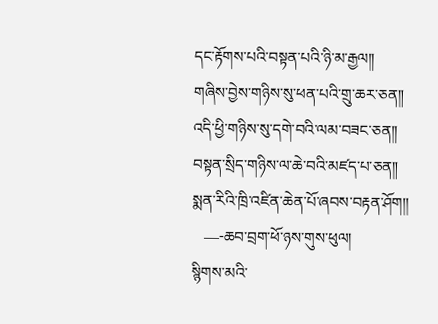དང་རྟོགས་པའི་བསྟན་པའི་ཉི་མ་རྒྱལ༎
གཞིས་བྱེས་གཉིས་སུ་ཕན་པའི་གྲུ་ཆར་ཅན༎
འདི་ཕྱི་གཉིས་སུ་དགེ་བའི་ལམ་བཟང་ཅན༎
བསྟན་སྲིད་གཉིས་ལ་ཆེ་བའི་མཛད་པ་ཅན༎
སྨན་རིའི་ཁྲི་འཛིན་ཆེན་པོ་ཞབས་བརྟན་ཤོག།།
   —-ཆབ་བྲག་ཕོ་ཉས་གུས་ཕུལ།
སྙིགས་མའི་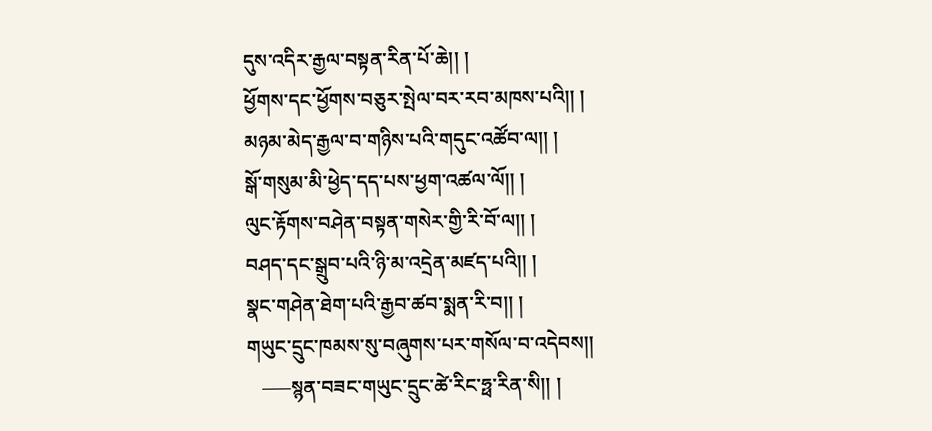དུས་འདིར་རྒྱལ་བསྟན་རིན་པོ་ཆེ།། །
ཕྱོགས་དང་ཕྱོགས་བཅུར་སྤེལ་བར་རབ་མཁས་པའི།། །
མཉམ་མེད་རྒྱལ་བ་གཉིས་པའི་གདུང་འཚོབ་ལ།། །
སྒོ་གསུམ་མི་ཕྱེད་དད་པས་ཕྱག་འཚལ་ལོ།། །
ལུང་རྟོགས་བཤེན་བསྟན་གསེར་གྱི་རི་བོ་ལ།། །
བཤད་དང་སྒྲུབ་པའི་ཉི་མ་འདྲེན་མཛད་པའི།། །
སྣང་གཤེན་ཐེག་པའི་རྒྱབ་ཚབ་སྨན་རི་བ།། །
གཡུང་དྲུང་ཁམས་སུ་བཞུགས་པར་གསོལ་བ་འདེབས།།
   —–སྙན་བཟང་གཡུང་དྲུང་ཚེ་རིང་ཧྥ་རིན་སི།། །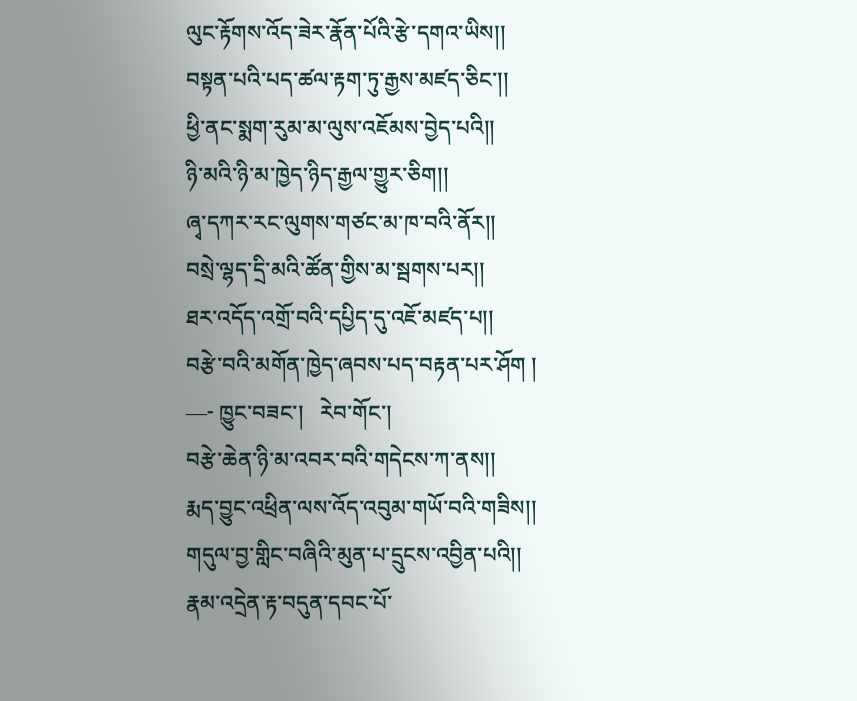ལུང་རྟོགས་འོད་ཟེར་རྣོན་པོའི་རྩེ་དགའ་ཡིས།།
བསྟན་པའི་པད་ཚལ་རྟག་ཏུ་རྒྱས་མཛད་ཅིང་།།
ཕྱི་ནང་སྨག་རུམ་མ་ལུས་འཇོམས་བྱེད་པའི།།
ཉི་མའི་ཉི་མ་ཁྱེད་ཉིད་རྒྱལ་གྱུར་ཅིག།།
ཞྭ་དཀར་རང་ལུགས་གཙང་མ་ཁ་བའི་ནོར།།
བསྲེ་ལྷད་དྲི་མའི་ཚོན་གྱིས་མ་སྦགས་པར།།
ཐར་འདོད་འགྲོ་བའི་དཔྱིད་དུ་འཇོ་མཛད་པ།།
བརྩེ་བའི་མགོན་ཁྱེད་ཞབས་པད་བརྟན་པར་ཤོག །
—- ཁྱུང་བཟང་།   རེབ་གོང་།
བརྩེ་ཆེན་ཉི་མ་འབར་བའི་གདེངས་ཀ་ནས།།
རྨད་བྱུང་འཕྲིན་ལས་འོད་འབུམ་གཡོ་བའི་གཟིས།།
གདུལ་བྱ་གླིང་བཞིའི་མུན་པ་དྲུངས་འབྱིན་པའི།།
རྣམ་འདྲེན་རྟ་བདུན་དབང་པོ་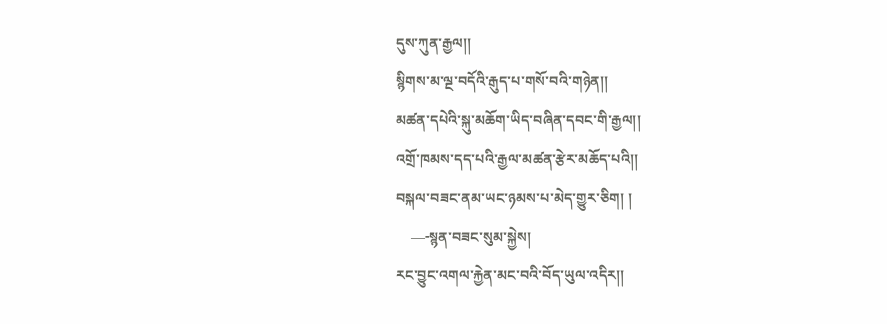དུས་ཀུན་རྒྱལ།།
སྙིགས་མ་ལྔ་བདོའི་རྒུད་པ་གསོ་བའི་གཉེན།།
མཚན་དཔེའི་སྐུ་མཆོག་ཡིད་བཞིན་དབང་གི་རྒྱལ།།
འགྲོ་ཁམས་དད་པའི་རྒྱལ་མཚན་རྩེར་མཆོད་པའི།།
བསྐལ་བཟང་ནམ་ཡང་ཉམས་པ་མེད་གྱུར་ཅིག། །
    —-སྙན་བཟང་སུམ་སྐྱེས།
རང་བྱུང་འགལ་རྐྱེན་མང་བའི་བོད་ཡུལ་འདིར།།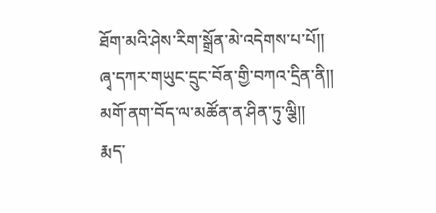ཐོག་མའི་ཤེས་རིག་སྒྲོན་མེ་འདེགས་པ་པོ།།
ཞྭ་དཀར་གཡུང་དྲུང་བོན་གྱི་བཀའ་དྲིན་ནི།།
མགོ་ནག་བོད་ལ་མཚོན་ན་ཤིན་ཏུ་ལྕི།།
རྨད་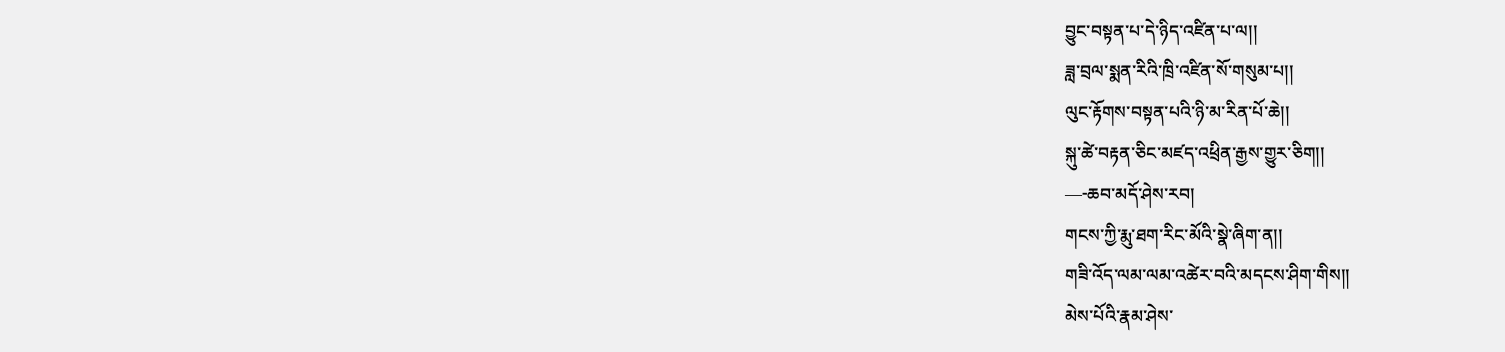བྱུང་བསྟན་པ་དེ་ཉིད་འཛིན་པ་ལ།།
ཟླ་བྲལ་སྨན་རིའི་ཁྲི་འཛིན་སོ་གསུམ་པ།།
ལུང་རྟོགས་བསྟན་པའི་ཉི་མ་རིན་པོ་ཆེ།།
སྐུ་ཚེ་བརྟན་ཅིང་མཛད་འཕྲིན་རྒྱས་གྱུར་ཅིག།།
—-ཆབ་མདོ་ཤེས་རབ།
གངས་ཀྱི་རྨུ་ཐག་རིང་མོའི་སྣེ་ཞིག་ན།།
གཟི་འོད་ལམ་ལམ་འཚེར་བའི་མདངས་ཤིག་གིས།།
མེས་པོའི་རྣམ་ཤེས་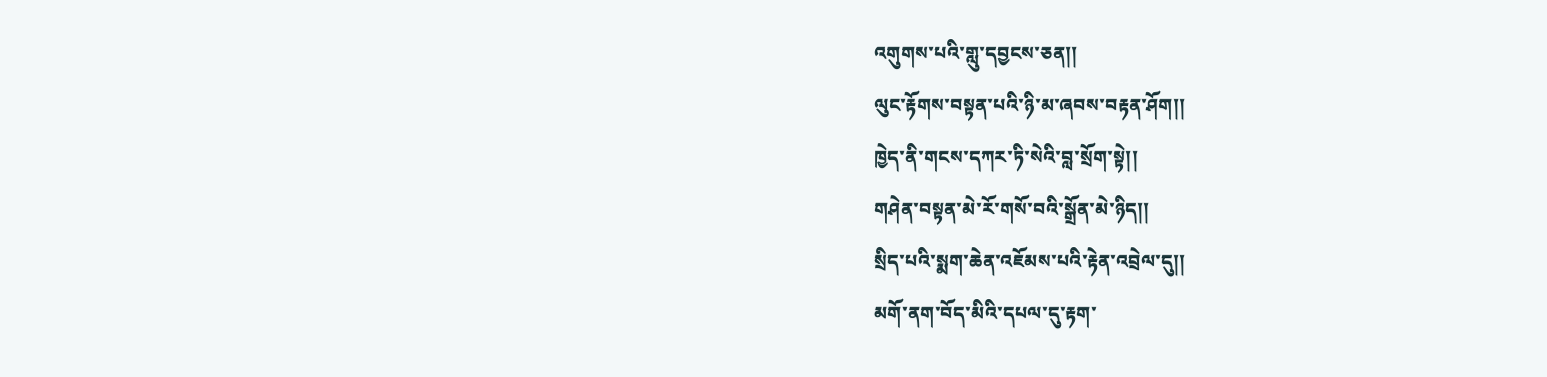འགུགས་པའི་གླུ་དབྱངས་ཅན།།
ལུང་རྟོགས་བསྟན་པའི་ཉི་མ་ཞབས་བརྟན་ཤོག།།
ཁྱེད་ནི་གངས་དཀར་ཏི་སེའི་བླ་སྲོག་སྟེ།།
གཤེན་བསྟན་མེ་རོ་གསོ་བའི་སྒྲོན་མེ་ཉིད།།
སྲིད་པའི་སྨག་ཆེན་འཇོམས་པའི་རྟེན་འབྲེལ་དུ།།
མགོ་ནག་བོད་མིའི་དཔལ་དུ་རྟག་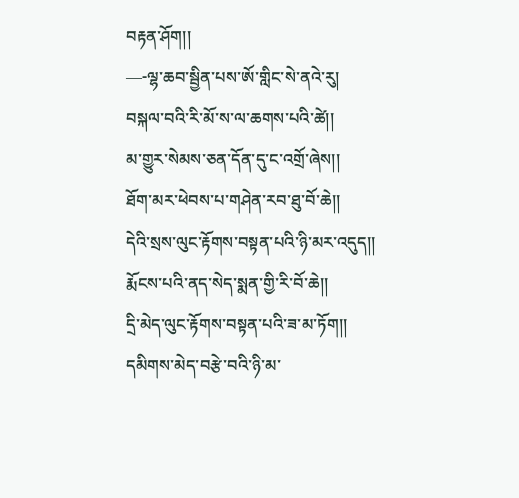བརྟན་ཤོག།།
—-ལྷ་ཆབ་སྦྱིན་པས་ཨོ་གླིང་སེ་ནའེ་རུ།
བསྐལ་བའི་རི་མོ་ས་ལ་ཆགས་པའི་ཚེ།།
མ་གྱུར་སེམས་ཅན་དོན་དུ་ང་འགྲོ་ཞེས།།
ཐོག་མར་ཕེབས་པ་གཤེན་རབ་ཐུ་བོ་ཆེ།།
དེའི་སྲས་ལུང་རྟོགས་བསྟན་པའི་ཉི་མར་འདུད།།
རྨོངས་པའི་ནད་སེད་སྨན་གྱི་རི་བོ་ཆེ།།
དྲི་མེད་ལུང་རྟོགས་བསྟན་པའི་ཟ་མ་ཏོག།།
དམིགས་མེད་བརྩེ་བའི་ཉི་མ་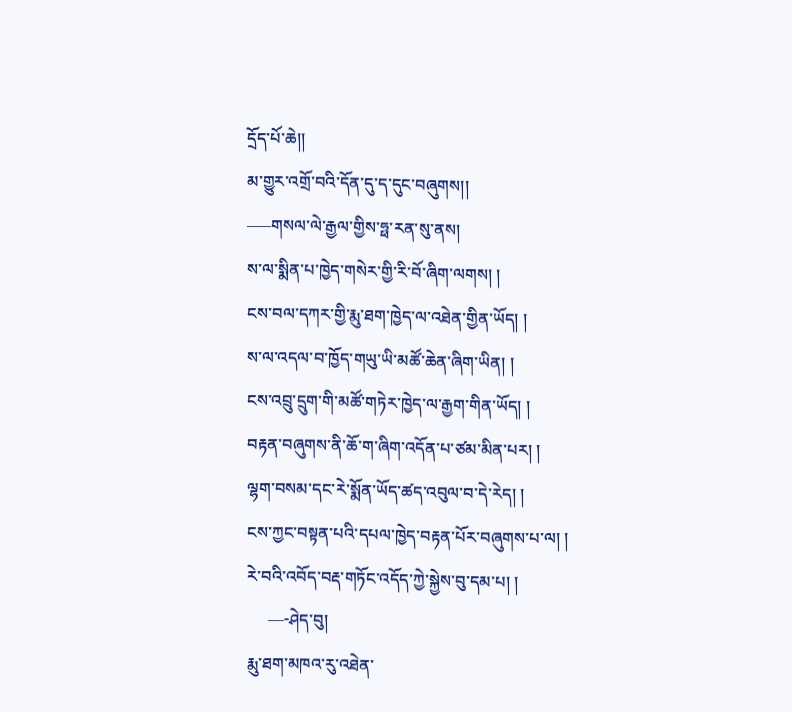དྲོད་པོ་ཆེ།།
མ་གྱུར་འགྲོ་བའི་དོན་དུ་ད་དུང་བཞུགས།།
—–གསལ་ལེ་རྒྱལ་གྱིས་ཧྥ་རན་སུ་ནས།
ས་ལ་སྨིན་པ་ཁྱེད་གསེར་གྱི་རི་བོ་ཞིག་ལགས། །
ངས་བལ་དཀར་གྱི་རྨུ་ཐག་ཁྱེད་ལ་འཐེན་གྱིན་ཡོད། །
ས་ལ་འདལ་བ་ཁྱོད་གཡུ་ཡི་མཚོ་ཆེན་ཞིག་ཡིན། །
ངས་འབྲུ་དྲུག་གི་མཚོ་གཏེར་ཁྱེད་ལ་རྒྱག་གིན་ཡོད། །
བརྟན་བཞུགས་ནི་ཆོ་ག་ཞིག་འདོན་པ་ཙམ་མིན་པར། །
ལྷག་བསམ་དང་རེ་སྨོན་ཡོད་ཚད་འབུལ་བ་དེ་རེད། །
ངས་ཀྱང་བསྟན་པའི་དཔལ་ཁྱེད་བརྟན་པོར་བཞུགས་པ་ལ། །
རེ་བའི་འབོད་བརྡ་གཏོང་འདོད་ཀྱེ་སྐྱེས་བུ་དམ་པ། །
     —-ཤེད་བུ།
རྨུ་ཐག་མཁའ་རུ་འཐེན་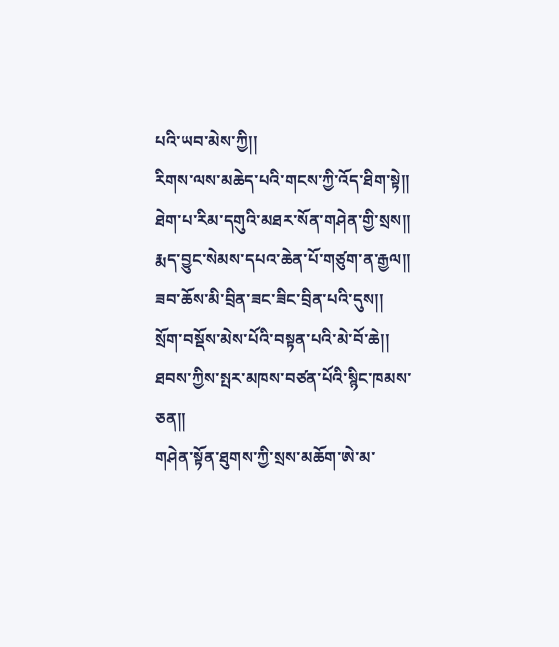པའི་ཡབ་མེས་ཀྱི།།
རིགས་ལས་མཆེད་པའི་གངས་ཀྱི་འོད་ཐིག་སྟེ།།
ཐེག་པ་རིམ་དགུའི་མཐར་སོན་གཤེན་གྱི་སྲས།།
རྨད་བྱུང་སེམས་དཔའ་ཆེན་པོ་གཙུག་ན་རྒྱལ།།
ཟབ་ཆོས་མི་བྲིན་ཟང་ཟིང་བྲིན་པའི་དུས།།
སྲོག་བསྡོས་མེས་པོའི་བསྟན་པའི་མེ་བོ་ཆེ།།
ཐབས་ཀྱིས་སྤར་མཁས་བཙན་པོའི་སྙིང་ཁམས་ཅན།།
གཤེན་སྟོན་ཐུགས་ཀྱི་སྲས་མཆོག་ཨེ་མ་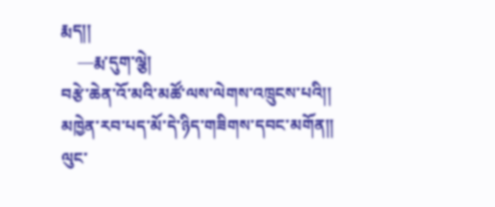རྨད།།
    —རྨ་དུག་ལྕེ།
བརྩེ་ཆེན་འོ་མའི་མཚོ་ལས་ལེགས་འཁྲུངས་པའི།།
མཁྱེན་རབ་པད་མོ་དེ་ཉིད་གཟིགས་དབང་མགོན།།
ལུང་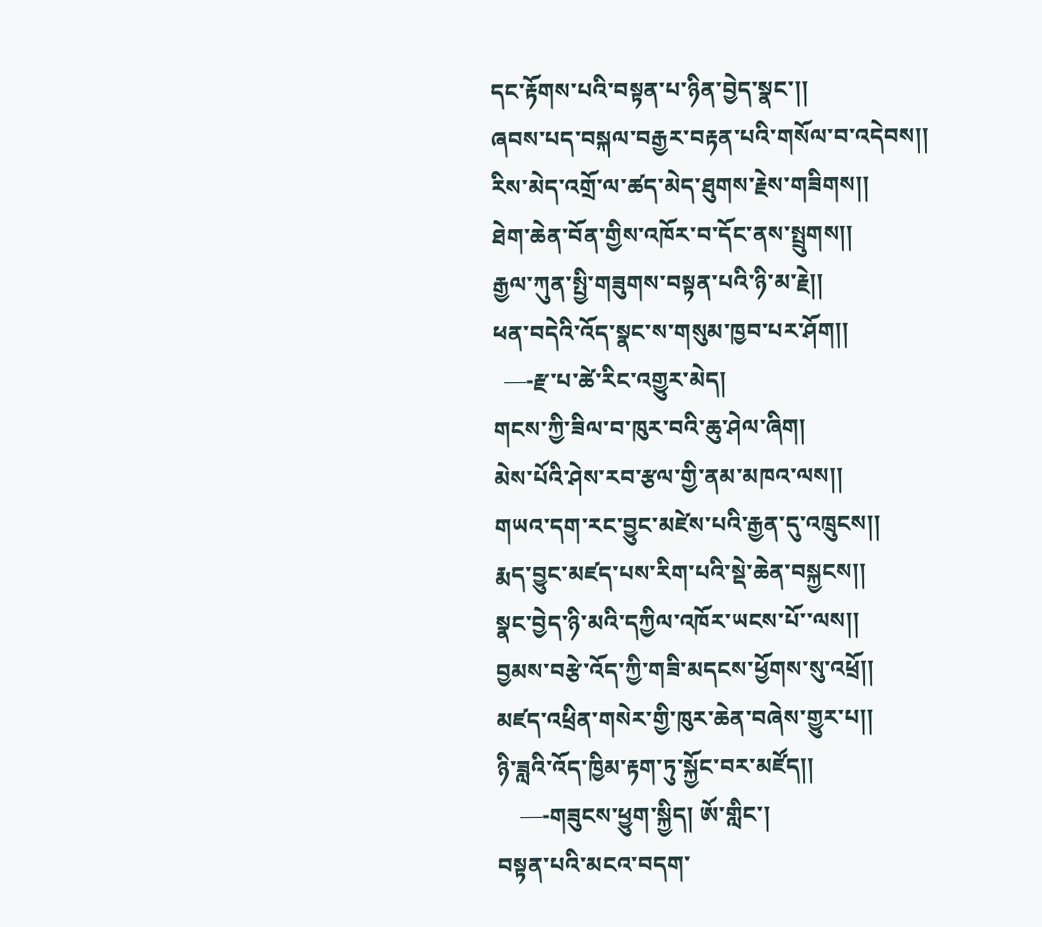དང་རྟོགས་པའི་བསྟན་པ་ཉིན་བྱེད་སྣང་།།
ཞབས་པད་བསྐལ་བརྒྱར་བརྟན་པའི་གསོལ་བ་འདེབས།།
རིས་མེད་འགྲོ་ལ་ཚད་མེད་ཐུགས་རྗེས་གཟིགས།།
ཐེག་ཆེན་བོན་གྱིས་འཁོར་བ་དོང་ནས་སྤྲུགས།།
རྒྱལ་ཀུན་སྤྱི་གཟུགས་བསྟན་པའི་ཉི་མ་རྗེ།།
ཕན་བདེའི་འོད་སྣང་ས་གསུམ་ཁྱབ་པར་ཤོག།།
  —-རྫ་པ་ཚེ་རིང་འགྱུར་མེད།
གངས་ཀྱི་ཟིལ་བ་ཁུར་བའི་ཆུ་ཤེལ་ཞིག།
མེས་པོའི་ཤེས་རབ་རྩལ་གྱི་ནམ་མཁའ་ལས།།
གཡའ་དག་རང་བྱུང་མཛེས་པའི་རྒྱན་དུ་འཁྲུངས།།
རྨད་བྱུང་མཛད་པས་རིག་པའི་སྡེ་ཆེན་བསྐྱངས།།
སྣང་བྱེད་ཉི་མའི་དཀྱིལ་འཁོར་ཡངས་པོ་་ལས།།
བྱམས་བརྩེ་འོད་ཀྱི་གཟི་མདངས་ཕྱོགས་སུ་འཕྲོ།།
མཛད་འཕྲིན་གསེར་གྱི་ཁུར་ཆེན་བཞེས་གྱུར་པ།།
ཉི་ཟླའི་འོད་ཁྱིམ་རྟག་ཏུ་སྐྱོང་བར་མཛོད།།
    —-གཟུངས་ཕྱུག་སྐྱིད། ཨོ་གླིང་།
བསྟན་པའི་མངའ་བདག་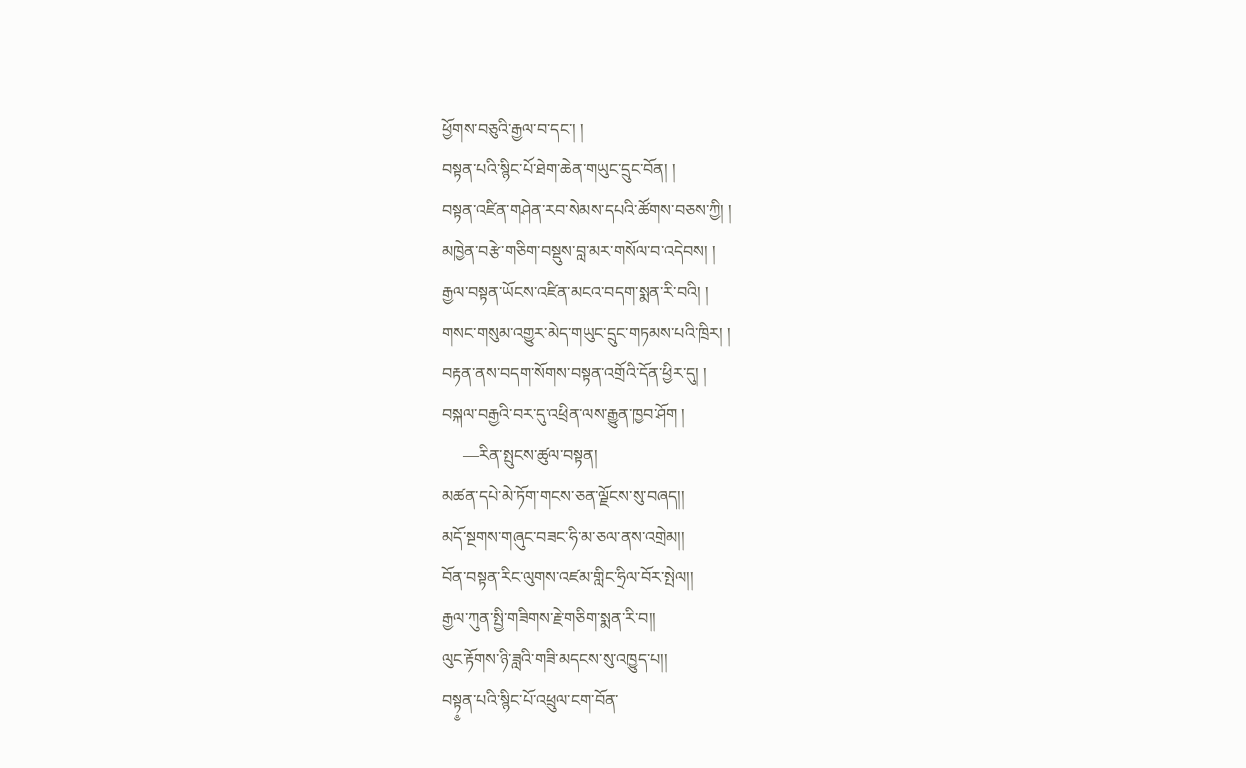ཕྱོགས་བཅུའི་རྒྱལ་བ་དང་། །
བསྟན་པའི་སྙིང་པོ་ཐེག་ཆེན་གཡུང་དྲུང་བོན། །
བསྟན་འཛིན་གཤེན་རབ་སེམས་དཔའི་ཚོགས་བཅས་ཀྱི། །
མཁྱེན་བརྩེ་གཅིག་བསྡུས་བླ་མར་གསོལ་བ་འདེབས། །
རྒྱལ་བསྟན་ཡོངས་འཛིན་མངའ་བདག་སྨན་རི་བའི། །
གསང་གསུམ་འགྱུར་མེད་གཡུང་དྲུང་གཏམས་པའི་ཁྲིར། །
བརྟན་ནས་བདག་སོགས་བསྟན་འགྲོའི་དོན་ཕྱིར་དུ། །
བསྐལ་བརྒྱའི་བར་དུ་འཕྲིན་ལས་རྒྱུན་ཁྱབ་ཤོག །
     —རིན་སྤུངས་ཚུལ་བསྟན།
མཚན་དཔེ་མེ་ཏོག་གངས་ཅན་ལྗོངས་སུ་བཞད།།
མདོ་སྔགས་གཞུང་བཟང་ཧི་མ་ཅལ་ནས་འགྲེམ།།
བོན་བསྟན་རིང་ལུགས་འཛམ་གླིང་ཧྲིལ་བོར་སྤེལ།།
རྒྱལ་ཀུན་སྤྱི་གཟིགས་རྗེ་གཅིག་སྨན་རི་བ།།
ལུང་རྟོགས་ཉི་ཟླའི་གཟི་མདངས་སུ་འཁྱུད་པ།།
བསྟ༵ན་པའི་སྙིང་པོ་འཕྲུལ་ངག་བོན་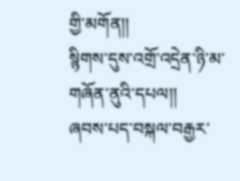གྱི་མགོན།།
སྙིགས་དུས་འགྲོ་འདྲེན་ཉི་མ་གཞོན་ནུའི་དཔལ།།
ཞབས་པད་བསྐལ་བརྒྱར་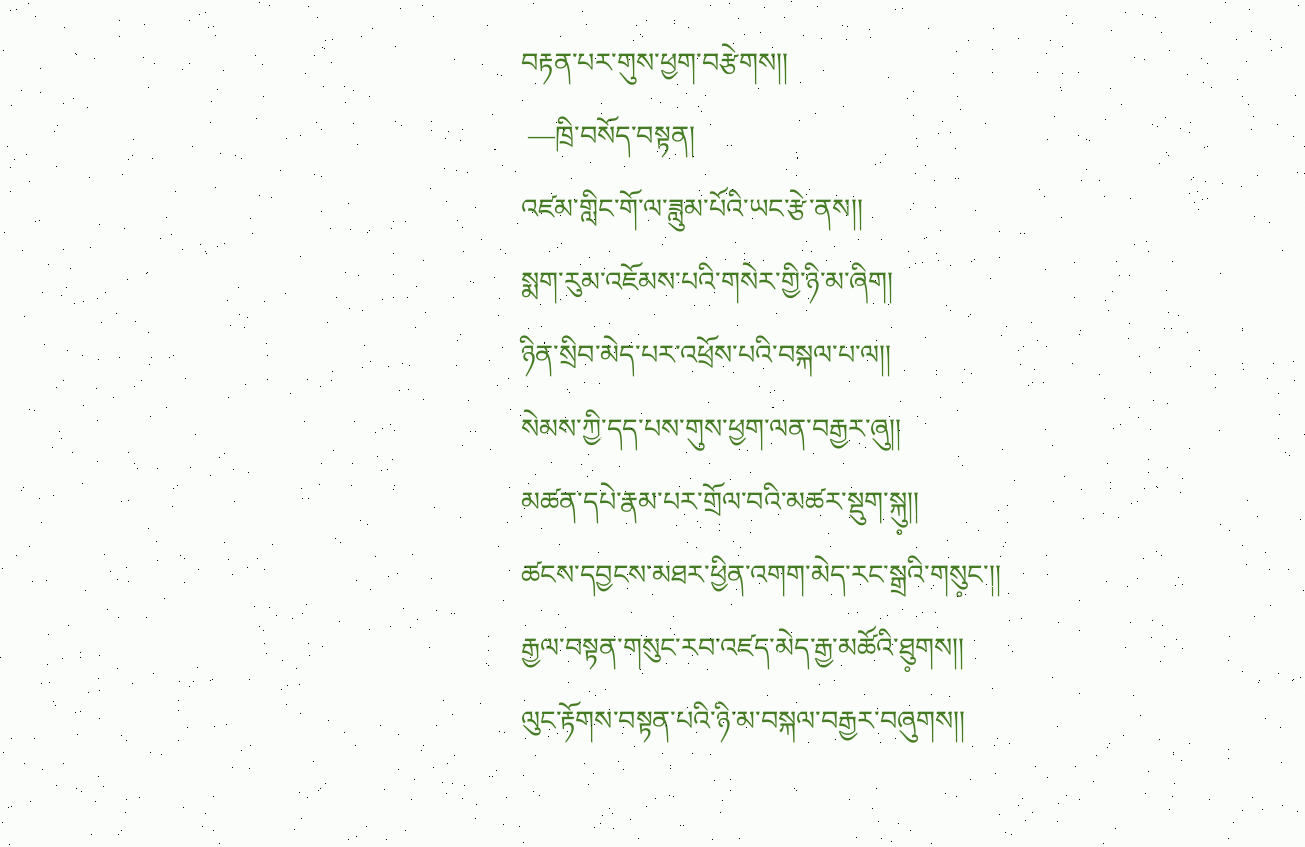བརྟན་པར་གུས་ཕྱག་བརྩེགས།།
 —ཁྲི་བསོད་བསྟན།
འཛམ་གླིང་གོ་ལ་ཟླུམ་པོའི་ཡང་རྩེ་ནས།།
སྨག་རུམ་འཇོམས་པའི་གསེར་གྱི་ཉི་མ་ཞིག།
ཉིན་སྲིབ་མེད་པར་འཕྲོས་པའི་བསྐལ་པ་ལ།།
སེམས་ཀྱི་དད་པས་གུས་ཕྱག་ལན་བརྒྱར་ཞུ།།
མཚན་དཔེ་རྣམ་པར་གྲོལ་བའི་མཚར་སྡུག་སྐུ༷།།
ཚངས་དབྱངས་མཐར་ཕྱིན་འགག་མེད་རང་སྒྲའི་གསུ༷ང་།།
རྒྱལ་བསྟན་གསུང་རབ་འཛད་མེད་རྒྱ་མཚོའི་ཐུ༷གས།།
ལུང་རྟོགས་བསྟན་པའི་ཉི་མ་བསྐལ་བརྒྱར་བཞུགས།།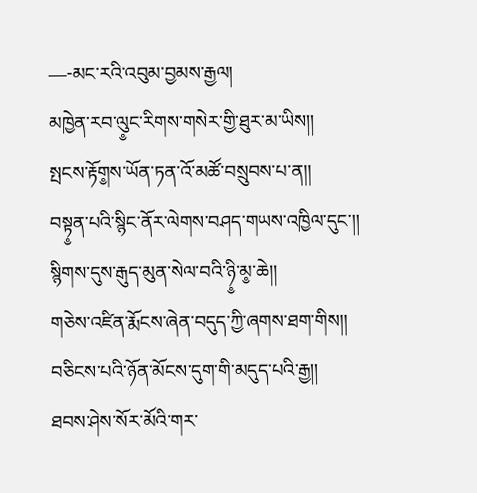—-མང་རའི་འབུམ་བྱམས་རྒྱལ།
མཁྱེན་རབ་ལུ༵ང་རིགས་གསེར་གྱི་ཐུར་མ་ཡིས།།
སྤངས་རྟོག༵ས་ཡོན་ཏན་འོ་མཚོ་བསྲུབས་པ་ན།།
བསྟ༵ན་པའི་སྙིང་ནོར་ལེགས་བཤད་གཡས་འཁྱིལ་དུང་།།
སྙིགས་དུས་རྒུད་མུན་སེལ་བའི་ཉི༵་མ༵་ཆེ།།
གཅེས་འཛིན་རྨོངས་ཞེན་བདུད་ཀྱི་ཞགས་ཐག་གིས།།
བཅིངས་པའི་ཉོན་མོངས་དུག་གི་མདུད་པའི་རྒྱ།།
ཐབས་ཤེས་སོར་མོའི་གར་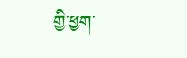གྱི་ཕྱག་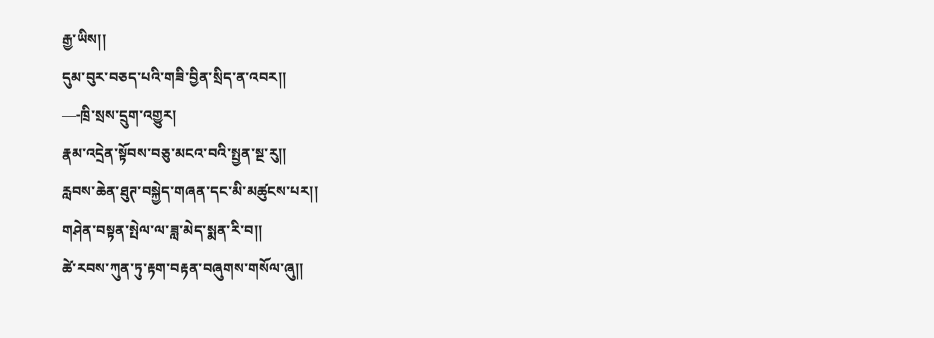རྒྱ་ཡིས།།
དུམ་བུར་བཅད་པའི་གཟི་བྱིན་སྲིད་ན་འབར།།
—-ཁྲི་སྲས་དྲུག་འགྱུར།
རྣམ་འདྲེན་སྟོབས་བཅུ་མངའ་བའི་སྤྱན་སྔ་རུ།།
རླབས་ཆེན་ཐུཊ་བསྐྱེད་གཞན་དང་མི་མཚུངས་པར།།
གཤེན་བསྟན་སྤེལ་ལ་ཟླ་མེད་སྨན་རི་བ།།
ཚེ་རབས་ཀུན་ཏུ་རྟག་བརྟན་བཞུགས་གསོལ་ཞུ།།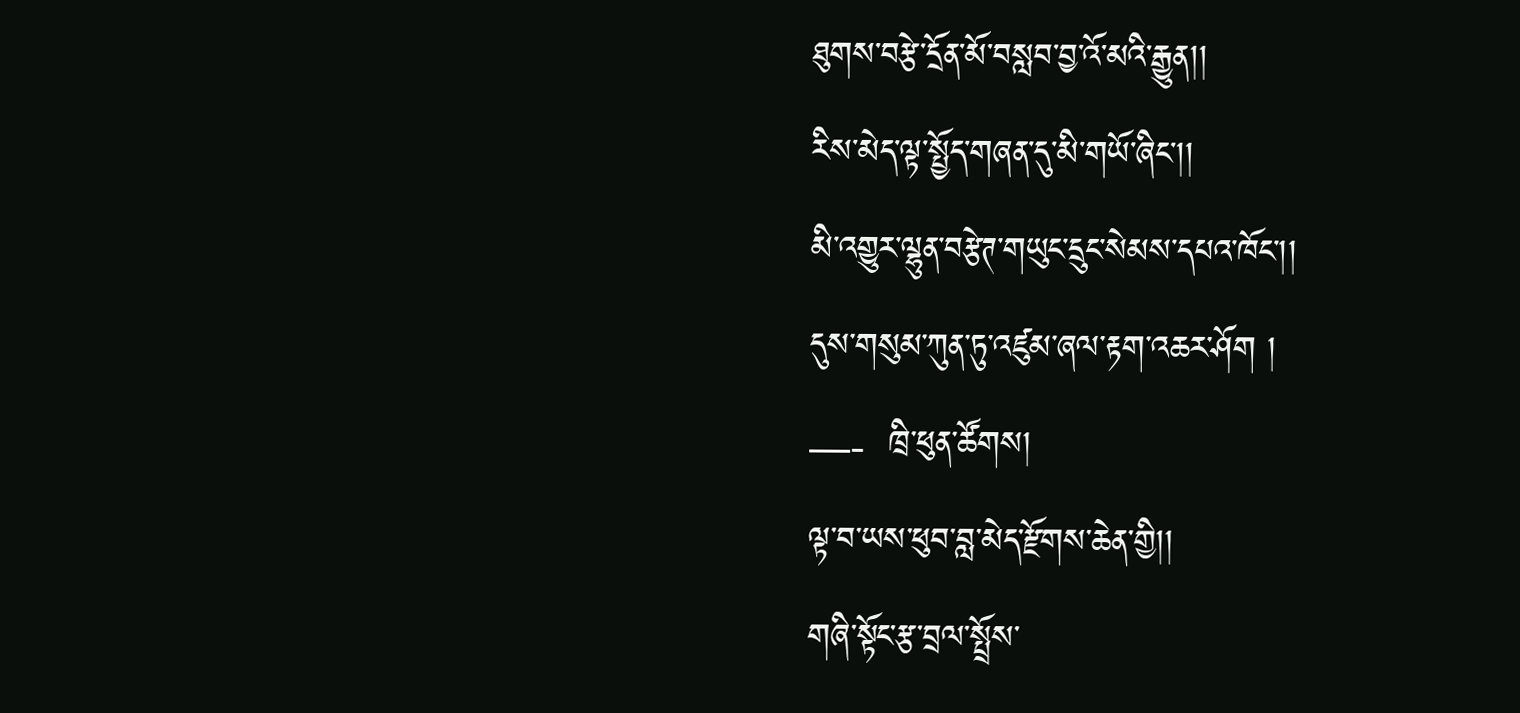ཐུགས་བརྩེ་དྲོན་མོ་བསླབ་བྱ་འོ་མའི་རྒྱུན།།
རིས་མེད་ལྟ་སྤྱོད་གཞན་དུ་མི་གཡོ་ཞིང་།།
མི་འགྱུར་ལྷུན་བརྩེཊ་གཡུང་དྲུང་སེམས་དཔའ་ཁོང་།།
དུས་གསུམ་ཀུན་ཏུ་འཛུམ་ཞལ་རྟག་འཆར་ཤོག །
—-  ཁྲི་ཕུན་ཚོགས།
ལྟ་བ་ཡས་ཕུབ་བླ་མེད་རྫོགས་ཆེན་གྱི།།
གཞི་སྟོང་རྩ་བྲལ་སྤྲོས་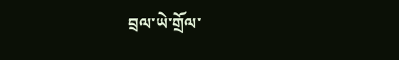བྲལ་ཡེ་གྲོལ་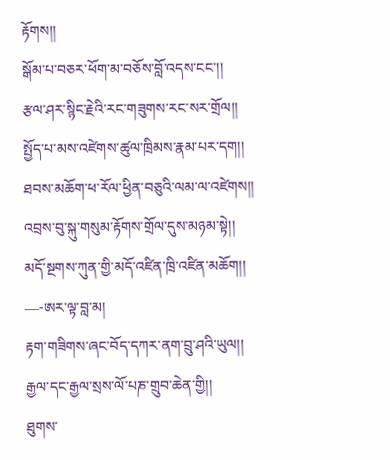རྟོགས།།
སྒོམ་པ་བཅར་ཕོག་མ་བཅོས་བློ་འདས་ངང་།།
རྩལ་ཤར་སྙིང་རྗེའི་རང་གཟུགས་རང་སར་གྲོལ།།
སྤྱོད་པ་མས་འཛེགས་ཚུལ་ཁྲིམས་རྣམ་པར་དག།།
ཐབས་མཆོག་ཕ་རོལ་ཕྱིན་བཅུའི་ལམ་ལ་འཛེགས།།
འབྲས་བུ་སྐུ་གསུམ་རྟོགས་གྲོལ་དུས་མཉམ་སྟེ།།
མདོ་སྔགས་ཀུན་གྱི་མདོ་འཛིན་ཁྲི་འཛིན་མཆོག།།
—-ཨར་ལྟ་བླ་མ།
རྟག་གཟིགས་ཞང་བོད་དཀར་ནག་བྲུ་ཤའི་ཡུལ།།
རྒྱལ་དང་རྒྱལ་སྲས་ལོ་པཎ་གྲུབ་ཆེན་གྱི།།
ཐུགས་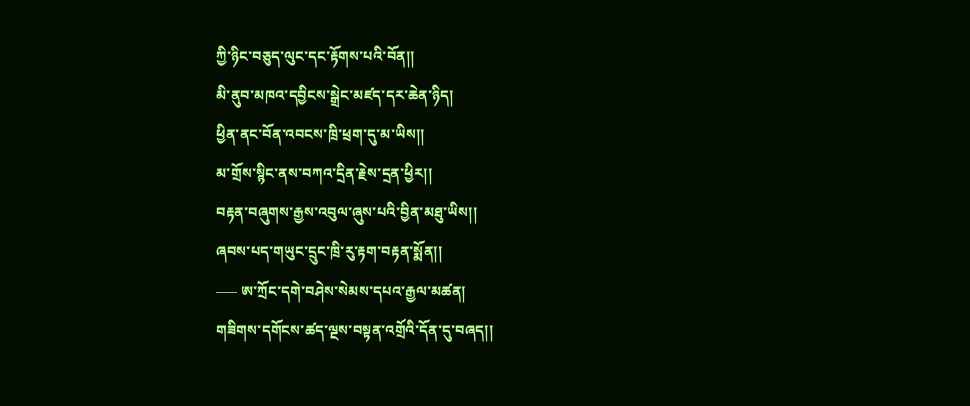ཀྱི་ཉིང་བཅུད་ལུང་དང་རྟོགས་པའི་བོན།།
མི་ནུབ་མཁའ་དབྱིངས་སྒྲེང་མཛད་དར་ཆེན་ཉིད།
ཕྱིན་ནང་བོན་འབངས་ཁྲི་ཕྲག་དུ་མ་ཡིས།།
མ་གྲོས་སྙིང་ནས་བཀའ་དྲིན་རྗེས་དྲན་ཕྱིར།།
བརྟན་བཞུགས་རྒྱས་འབུལ་ཞུས་པའི་བྱིན་མཐུ་ཡིས།།
ཞབས་པད་གཡུང་དྲུང་ཁྲི་རུ་རྟག་བརྟན་སྨོན།།
–— ཨ་ཀྲོང་དགེ་བཤེས་སེམས་དཔའ་རྒྱལ་མཚན།
གཟིགས་དགོངས་ཚད་ལྔས་བསྟན་འགྲོའི་དོན་དུ་བཞད།།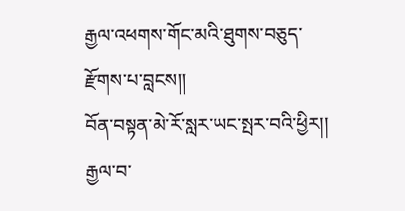རྒྱལ་འཕགས་གོང་མའི་ཐུགས་བཅུད་རྫོགས་པ་བླངས།།
བོན་བསྟན་མེ་རོ་སླར་ཡང་སྤར་བའི་ཕྱིར།།
རྒྱལ་བ་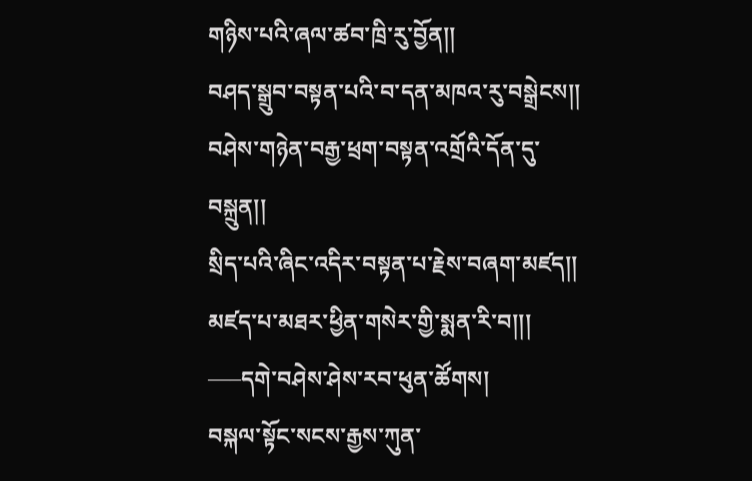གཉིས་པའི་ཞལ་ཚབ་ཁྲི་རུ་བྱོན།།
བཤད་སྒྲུབ་བསྟན་པའི་བ་དན་མཁའ་རུ་བསྒྲེངས།།
བཤེས་གཉེན་བརྒྱ་ཕྲག་བསྟན་འགྲོའི་དོན་དུ་བསྐྲུན།།
སྲིད་པའི་ཞིང་འདིར་བསྟན་པ་རྗེས་བཞག་མཛད།།
མཛད་པ་མཐར་ཕྱིན་གསེར་གྱི་སྨན་རི་བ།།།
—–དགེ་བཤེས་ཤེས་རབ་ཕུན་ཚོགས།
བསྐལ་སྟོང་སངས་རྒྱས་ཀུན་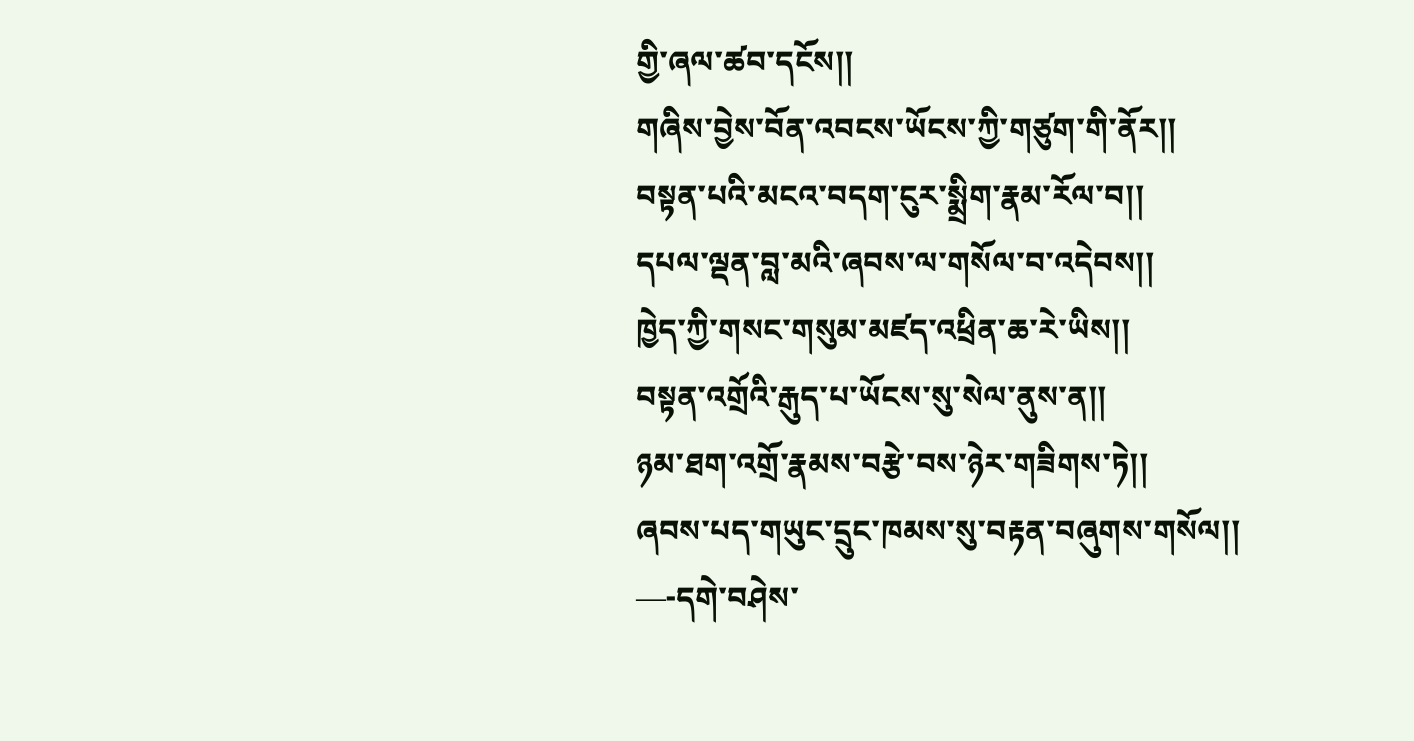གྱི་ཞལ་ཚབ་དངོས།།
གཞིས་བྱེས་བོན་འབངས་ཡོངས་ཀྱི་གཙུག་གི་ནོར།།
བསྟན་པའི་མངའ་བདག་ངུར་སྨྲིག་རྣམ་རོལ་བ།།
དཔལ་ལྡན་བླ་མའི་ཞབས་ལ་གསོལ་བ་འདེབས།།
ཁྱེད་ཀྱི་གསང་གསུམ་མཛད་འཕྲིན་ཆ་རེ་ཡིས།།
བསྟན་འགྲོའི་རྒུད་པ་ཡོངས་སུ་སེལ་ནུས་ན།།
ཉམ་ཐག་འགྲོ་རྣམས་བརྩེ་བས་ཉེར་གཟིགས་ཏེ།།
ཞབས་པད་གཡུང་དྲུང་ཁམས་སུ་བརྟན་བཞུགས་གསོལ།།
—-དགེ་བཤེས་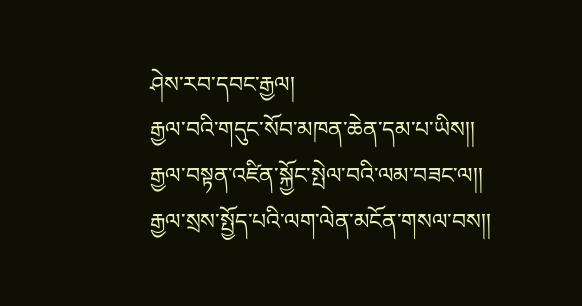ཤེས་རབ་དབང་རྒྱལ།
རྒྱལ་བའི་གདུང་སོབ་མཁན་ཆེན་དམ་པ་ཡིས།།
རྒྱལ་བསྟན་འཛིན་སྐྱོང་སྤེལ་བའི་ལམ་བཟང་ལ།།
རྒྱལ་སྲས་སྤྱོད་པའི་ལག་ལེན་མངོན་གསལ་བས།།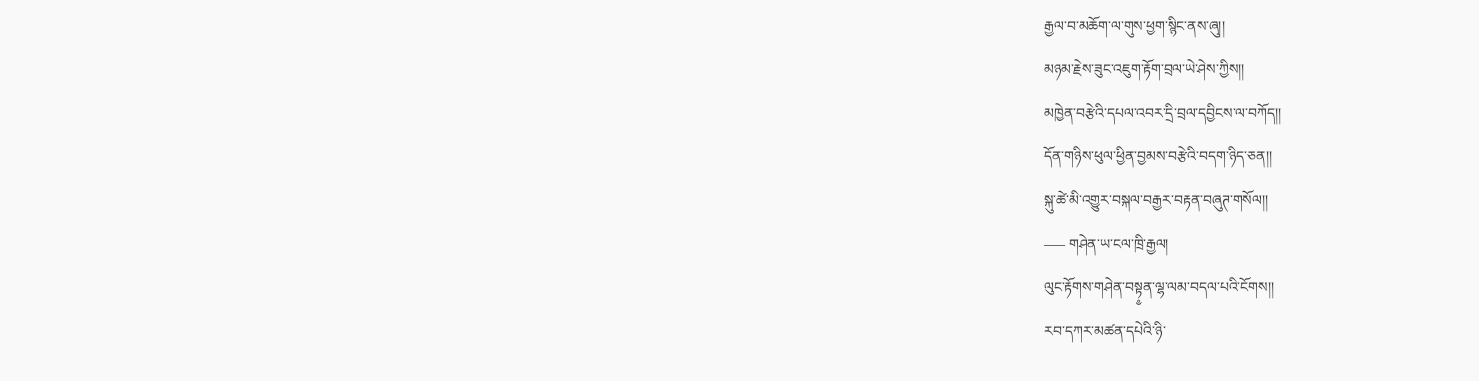རྒྱལ་བ་མཆོག་ལ་གུས་ཕྱག་སྙིང་ནས་ཞུ།།
མཉམ་རྗེས་ཟུང་འཇུག་རྟོག་བྲལ་ཡེ་ཤེས་ཀྱིས།།
མཁྱེན་བརྩེའི་དཔལ་འབར་དྲི་བྲལ་དབྱིངས་ལ་བཀོད།།
དོན་གཉིས་ཕུལ་ཕྱིན་བྱམས་བརྩེའི་བདག་ཉིད་ཅན།།
སྐུ་ཚེ་མི་འགྱུར་བསྐལ་བརྒྱར་བརྟན་བཞུཊ་གསོལ།།
—– གཤེན་ཡ་ངལ་ཁྲི་རྒྱལ།
ལུང་རྟོགས་གཤེན་བསྟ༵ན་ལྷ་ལམ་བདལ་པའི་ངོགས།།
རབ་དཀར་མཚན་དཔེའི་ཉི་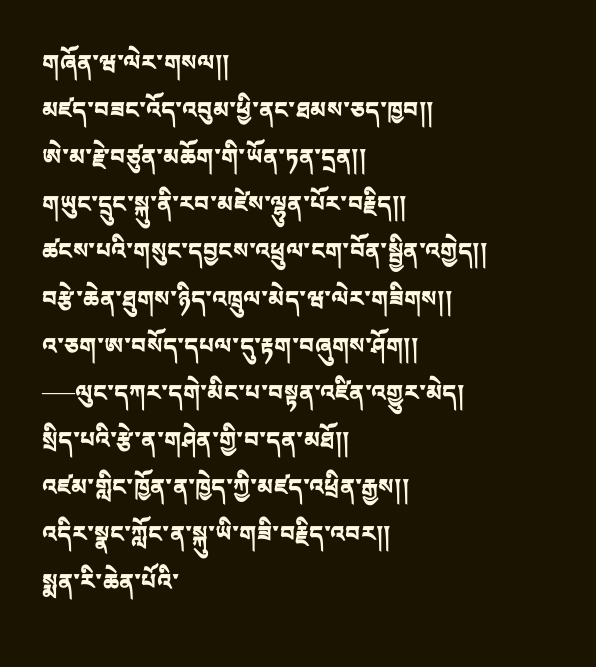གཞོན་ཝ་ལེར་གསལ།།
མཛད་བཟང་འོད་འབུམ་ཕྱི་ནང་ཐམས་ཅད་ཁྱབ།།
ཨེ་མ་རྗེ་བཙུན་མཆོག་གི་ཡོན་ཏན་དྲན།།
གཡུང་དྲུང་སྐུ་ནི་རབ་མཛེས་ལྷུན་པོར་བརྗིད།།
ཚངས་པའི་གསུང་དབྱངས་འཕྲུལ་ངག་བོན་སྦྱིན་འགྱེད།།
བརྩེ་ཆེན་ཐུགས་ཉིད་འཁྲུལ་མེད་ཝ་ལེར་གཟིགས།།
འ་ཅག་ཨ་བསོད་དཔལ་དུ་རྟག་བཞུགས་ཤོག།།
—–ལུང་དཀར་དགེ་མིང་པ་བསྟན་འཛིན་འགྱུར་མེད།
སྲིད་པའི་རྩེ་ན་གཤེན་གྱི་བ་དན་མཐོ།།
འཛམ་གླིང་ཁྱོན་ན་ཁྱེད་ཀྱི་མཛད་འཕྲིན་རྒྱས།།
འདིར་སྣང་ཀློང་ན་སྐུ་ཡི་གཟི་བརྗིད་འབར།།
སྨན་རི་ཆེན་པོའི་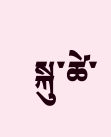སྐུ་ཚེ་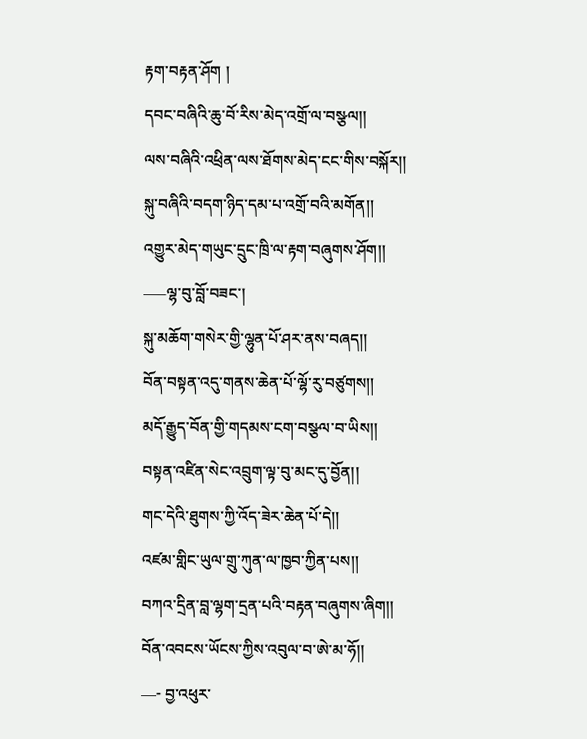རྟག་བརྟན་ཤོག །
དབང་བཞིའི་ཆུ་བོ་རིས་མེད་འགྲོ་ལ་བསྩལ།།
ལས་བཞིའི་འཕྲིན་ལས་ཐོགས་མེད་ངང་གིས་བསྐོར།།
སྐུ་བཞིའི་བདག་ཉིད་དམ་པ་འགྲོ་བའི་མགོན།།
འགྱུར་མེད་གཡུང་དྲུང་ཁྲི་ལ་རྟག་བཞུགས་ཤོག།།
—–ལྷ་བུ་བློ་བཟང་།
སྐུ་མཆོག་གསེར་གྱི་ལྷུན་པོ་ཤར་ནས་བཞད།།
བོན་བསྟན་འདུ་གནས་ཆེན་པོ་ལྷོ་རུ་བཙུགས།།
མདོ་རྒྱུད་བོན་གྱི་གདམས་ངག་བསྩལ་བ་ཡིས།།
བསྟན་འཛིན་སེང་འབྲུག་ལྟ་བུ་མང་དུ་བྱོན།།
གང་དེའི་ཐུགས་ཀྱི་འོད་ཟེར་ཆེན་པོ་དེ།།
འཛམ་གླིང་ཡུལ་གྲུ་ཀུན་ལ་ཁྱབ་ཀྱིན་པས།།
བཀའ་དྲིན་བླ་ལྷག་དྲན་པའི་བརྟན་བཞུགས་ཞིག།།
བོན་འབངས་ཡོངས་ཀྱིས་འབུལ་བ་ཨེ་མ་ཧོ།།
—- བྱ་འཕུར་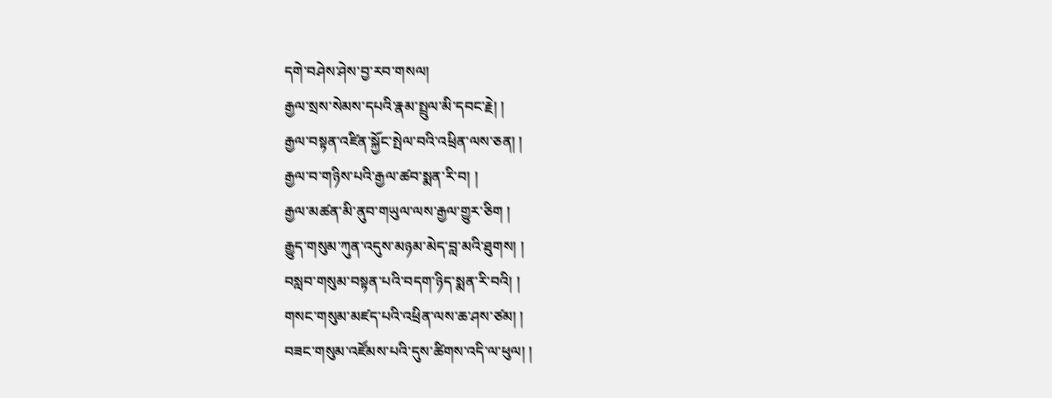དགེ་བཤེས་ཤེས་བྱ་རབ་གསལ།
རྒྱལ་སྲས་སེམས་དཔའི་རྣམ་སྤྲུལ་མི་དབང་རྗེ། །
རྒྱལ་བསྟན་འཛིན་སྐྱོང་སྤེལ་བའི་འཕྲིན་ལས་ཅན། །
རྒྱལ་བ་གཉིས་པའི་རྒྱལ་ཚབ་སྨན་རི་བ། །
རྒྱལ་མཚན་མི་ནུབ་གཡུལ་ལས་རྒྱལ་གྱུར་ཅིག །
རྒྱུད་གསུམ་ཀུན་འདུས་མཉམ་མེད་བླ་མའི་ཐུགས། །
བསླབ་གསུམ་བསྟན་པའི་བདག་ཉིད་སྨན་རི་བའི། །
གསང་གསུམ་མཛད་པའི་འཕྲིན་ལས་ཆ་ཤས་ཙམ། །
བཟང་གསུམ་འཛོམས་པའི་དུས་ཚིགས་འདི་ལ་ཕུལ། །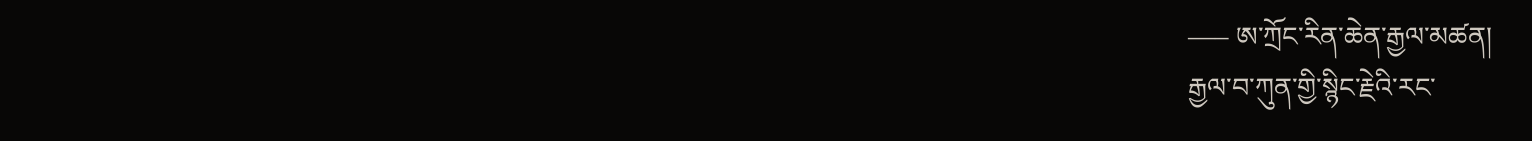—– ཨ་ཀྲོང་རིན་ཆེན་རྒྱལ་མཚན།
རྒྱལ་བ་ཀུན་གྱི་སྙིང་རྗེའི་རང་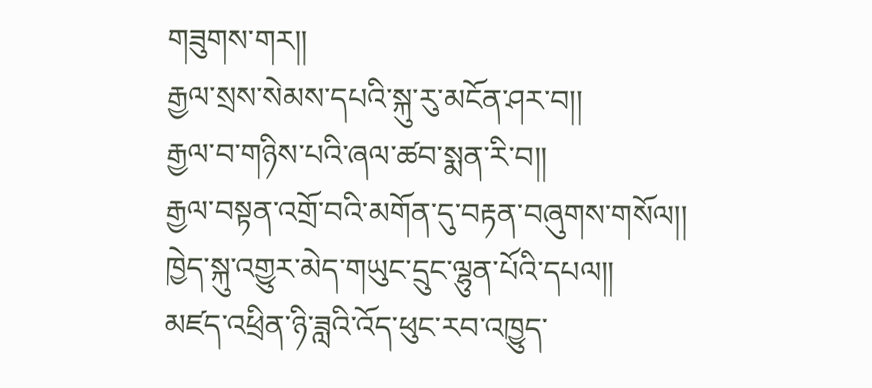གཟུགས་གར།།
རྒྱལ་སྲས་སེམས་དཔའི་སྐུ་རུ་མངོན་ཤར་བ།།
རྒྱལ་བ་གཉིས་པའི་ཞལ་ཚབ་སྨན་རི་བ།།
རྒྱལ་བསྟན་འགྲོ་བའི་མགོན་དུ་བརྟན་བཞུགས་གསོལ།།
ཁྱེད་སྐུ་འགྱུར་མེད་གཡུང་དྲུང་ལྷུན་པོའི་དཔལ།།
མཛད་འཕྲིན་ཉི་ཟླའི་འོད་ཕུང་རབ་འཁྱུད་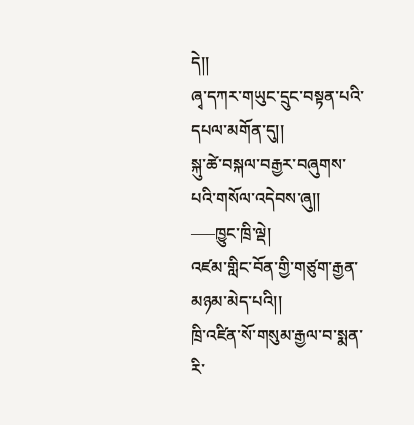དེ།།
ཞྭ་དཀར་གཡུང་དྲུང་བསྟན་པའི་དཔལ་མགོན་དུ།།
སྐུ་ཚེ་བསྐལ་བརྒྱར་བཞུགས་པའི་གསོལ་འདེབས་ཞུ།།
—–ཁྱུང་ཁྲི་ལྡེ།
འཛམ་གླིང་བོན་གྱི་གཙུག་རྒྱན་མཉམ་མེད་པའི།།
ཁྲི་འཛིན་སོ་གསུམ་རྒྱལ་བ་སྨན་རི་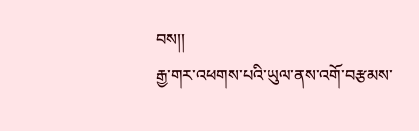བས།།
རྒྱ་གར་འཕགས་པའི་ཡུལ་ནས་འགོ་བརྩམས་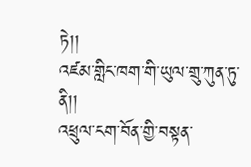ཏེ།།
འཛམ་གླིང་ཁག་གི་ཡུལ་གྲུ་ཀུན་ཏུ་ནི།།
འཕྲུལ་ངག་བོན་གྱི་བསྟན་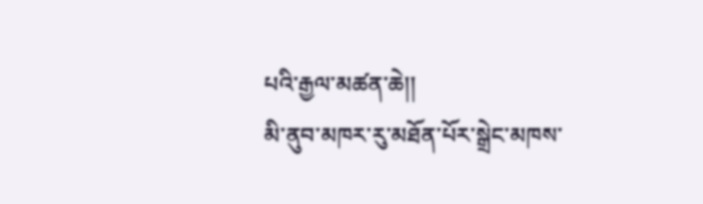པའི་རྒྱལ་མཚན་ཆེ།།
མི་ནུབ་མཁར་རུ་མཐོན་པོར་སྒྲེང་མཁས་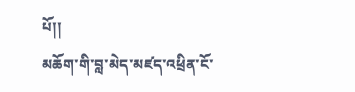པོ།།
མཆོག་གི་བླ་མེད་མཛད་འཕྲིན་ངོ་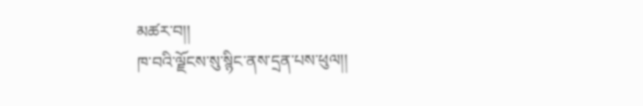མཚར་བ།།
ཁ་བའི་ལྗོངས་སུ་སྙིང་ནས་དྲན་པས་ཕུལ།།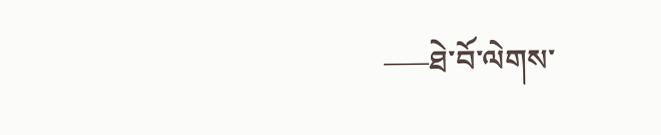—–ཐེ་བོ་ལེགས་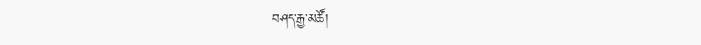བཤད་རྒྱ་མཚོ།